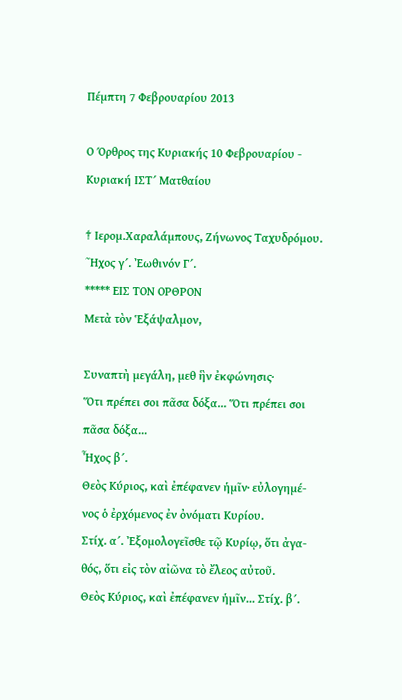Πέμπτη 7 Φεβρουαρίου 2013

Ο Όρθρος της Κυριακής 10 Φεβρουαρίου - Κυριακή ΙΣΤ´ Ματθαίου

† Ιερομ.Χαραλάμπους, Ζήνωνος Ταχυδρόμου.
῀Ηχος γ´. Ἐωθινόν Γ´.
***** ΕΙΣ ΤΟΝ ΟΡΘΡΟΝ
Μετὰ τὸν Ἑξάψαλμον,

Συναπτὴ μεγάλη, μεθ ἣν ἐκφώνησις·
Ὅτι πρέπει σοι πᾶσα δόξα... Ὅτι πρέπει σοι πᾶσα δόξα...
Ἦχος β´.
Θεὸς Κύριος, καὶ ἐπέφανεν ἡμῖν· εὐλογημέ‐ νος ὁ ἐρχόμενος ἐν ὀνόματι Κυρίου.
Στίχ. α´. Ἐξομολογεῖσθε τῷ Κυρίῳ, ὅτι ἀγα‐ θός, ὅτι εἰς τὸν αἰῶνα τὸ ἔλεος αὐτοῦ.
Θεὸς Κύριος, καὶ ἐπέφανεν ἡμῖν... Στίχ. β´.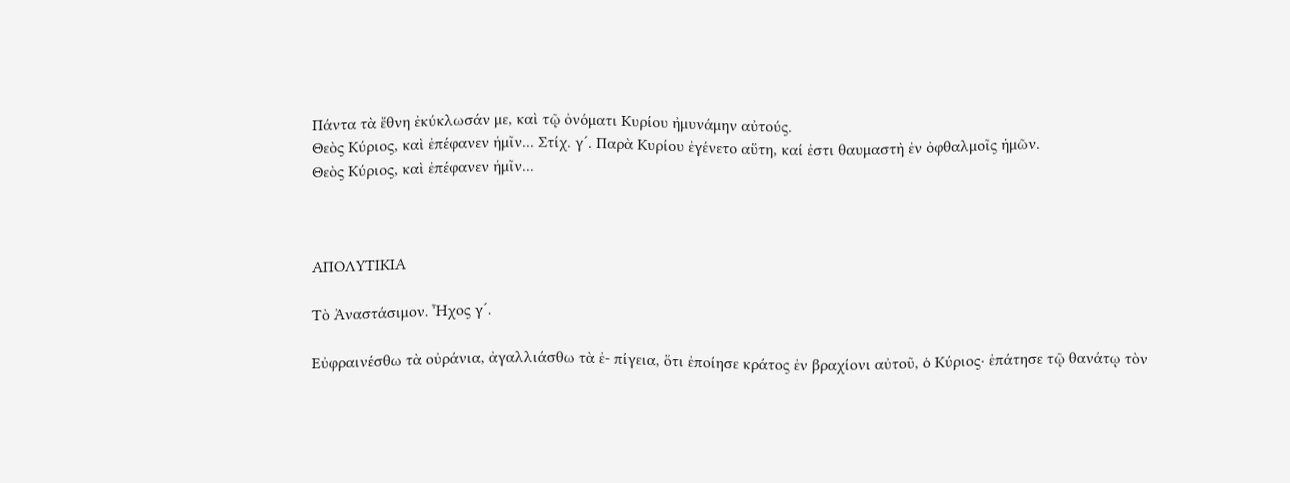Πάντα τὰ ἔθνη ἐκύκλωσάν με, καὶ τῷ ὀνόματι Κυρίου ἠμυνάμην αὐτούς.
Θεὸς Κύριος, καὶ ἐπέφανεν ἡμῖν... Στίχ. γ´. Παρὰ Κυρίου ἐγένετο αὕτη, καί ἐστι θαυμαστὴ ἐν ὀφθαλμοῖς ἡμῶν.
Θεὸς Κύριος, καὶ ἐπέφανεν ἡμῖν...



ΑΠΟΛΥΤΙΚΙΑ

Τὸ Ἀναστάσιμον. Ἦχος γ´.

Εὐφραινέσθω τὰ οὐράνια, ἀγαλλιάσθω τὰ ἐ‐ πίγεια, ὅτι ἐποίησε κράτος ἐν βραχίονι αὐτοῦ, ὁ Κύριος· ἐπάτησε τῷ θανάτῳ τὸν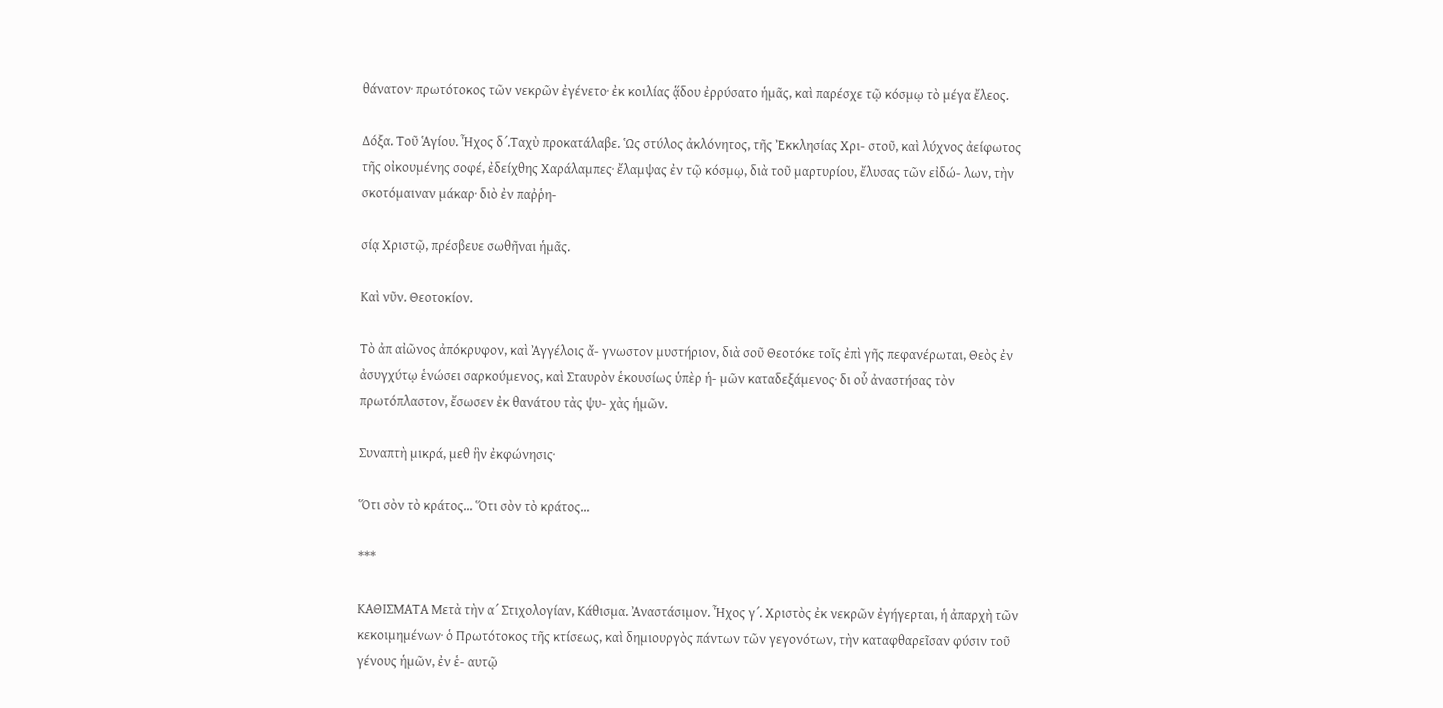θάνατον· πρωτότοκος τῶν νεκρῶν ἐγένετο· ἐκ κοιλίας ᾅδου ἐρρύσατο ἡμᾶς, καὶ παρέσχε τῷ κόσμῳ τὸ μέγα ἔλεος.

Δόξα. Τοῦ Ἁγίου. Ἦχος δ´.Ταχὺ προκατάλαβε. Ὡς στύλος ἀκλόνητος, τῆς Ἐκκλησίας Χρι‐ στοῦ, καὶ λύχνος ἀείφωτος τῆς οἰκουμένης σοφέ, ἐδείχθης Χαράλαμπες· ἔλαμψας ἐν τῷ κόσμῳ, διὰ τοῦ μαρτυρίου, ἔλυσας τῶν εἰδώ‐ λων, τὴν σκοτόμαιναν μάκαρ· διὸ ἐν παῤῥη‐

σίᾳ Χριστῷ, πρέσβευε σωθῆναι ἡμᾶς.

Καὶ νῦν. Θεοτοκίον.

Τὸ ἀπ αἰῶνος ἀπόκρυφον, καὶ Ἀγγέλοις ἄ‐ γνωστον μυστήριον, διὰ σοῦ Θεοτόκε τοῖς ἐπὶ γῆς πεφανέρωται, Θεὸς ἐν ἀσυγχύτῳ ἑνώσει σαρκούμενος, καὶ Σταυρὸν ἑκουσίως ὑπὲρ ἡ‐ μῶν καταδεξάμενος· δι οὗ ἀναστήσας τὸν πρωτόπλαστον, ἔσωσεν ἐκ θανάτου τὰς ψυ‐ χὰς ἡμῶν.

Συναπτὴ μικρά, μεθ ἣν ἐκφώνησις·

Ὅτι σὸν τὸ κράτος... Ὅτι σὸν τὸ κράτος...

***

ΚΑΘΙΣΜΑΤΑ Μετὰ τὴν α´ Στιχολογίαν, Κάθισμα. Ἀναστάσιμον. Ἦχος γ´. Χριστὸς ἐκ νεκρῶν ἐγήγερται, ἡ ἀπαρχὴ τῶν κεκοιμημένων· ὁ Πρωτότοκος τῆς κτίσεως, καὶ δημιουργὸς πάντων τῶν γεγονότων, τὴν καταφθαρεῖσαν φύσιν τοῦ γένους ἡμῶν, ἐν ἑ‐ αυτῷ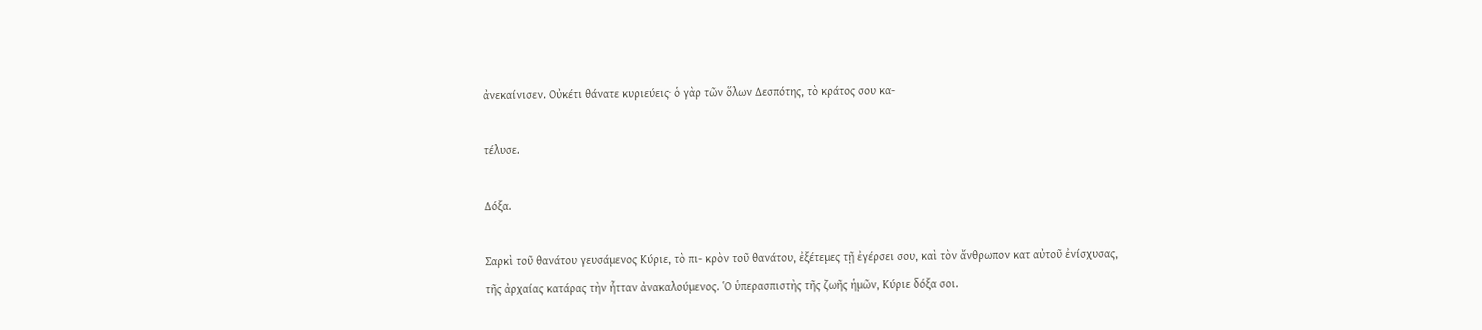ἀνεκαίνισεν. Οὐκέτι θάνατε κυριεύεις· ὁ γὰρ τῶν ὅλων Δεσπότης, τὸ κράτος σου κα‐

τέλυσε.

Δόξα.

Σαρκὶ τοῦ θανάτου γευσάμενος Κύριε, τὸ πι‐ κρὸν τοῦ θανάτου, ἐξέτεμες τῇ ἐγέρσει σου, καὶ τὸν ἄνθρωπον κατ αὐτοῦ ἐνίσχυσας, τῆς ἀρχαίας κατάρας τὴν ἧτταν ἀνακαλούμενος. Ὁ ὑπερασπιστὴς τῆς ζωῆς ἡμῶν, Κύριε δόξα σοι.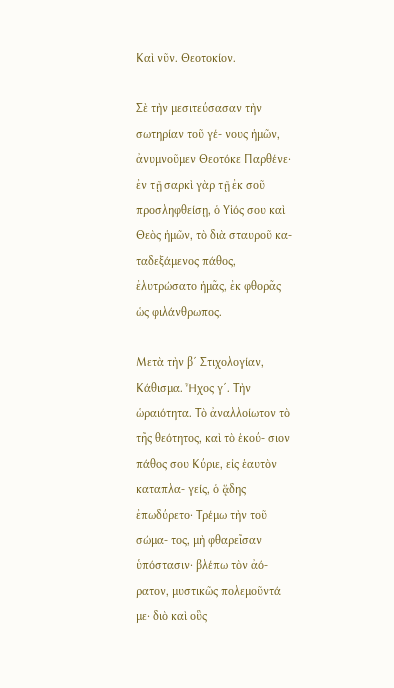Καὶ νῦν. Θεοτοκίον.

Σὲ τὴν μεσιτεύσασαν τὴν σωτηρίαν τοῦ γέ‐ νους ἡμῶν, ἀνυμνοῦμεν Θεοτόκε Παρθένε· ἐν τῇ σαρκὶ γὰρ τῇ ἐκ σοῦ προσληφθείσῃ, ὁ Υἱός σου καὶ Θεὸς ἡμῶν, τὸ διὰ σταυροῦ κα‐ ταδεξάμενος πάθος, ἐλυτρώσατο ἡμᾶς, ἐκ φθορᾶς ὡς φιλάνθρωπος.

Μετὰ τὴν β´ Στιχολογίαν, Κάθισμα. Ἦχος γ´. Τὴν ὡραιότητα. Τὸ ἀναλλοίωτον τὸ τῆς θεότητος, καὶ τὸ ἑκού‐ σιον πάθος σου Κύριε, εἰς ἑαυτὸν καταπλα‐ γείς, ὁ ᾅδης ἐπωδύρετο· Τρέμω τὴν τοῦ σώμα‐ τος, μὴ φθαρεῖσαν ὑπόστασιν· βλέπω τὸν ἀό‐ ρατον, μυστικῶς πολεμοῦντά με· διὸ καὶ οὓς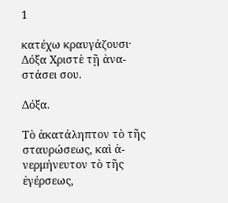1

κατέχω κραυγάζουσι· Δόξα Χριστὲ τῇ ἀνα‐ στάσει σου.

Δόξα.

Τὸ ἀκατάληπτον τὸ τῆς σταυρώσεως, καὶ ἀ‐ νερμήνευτον τὸ τῆς ἐγέρσεως,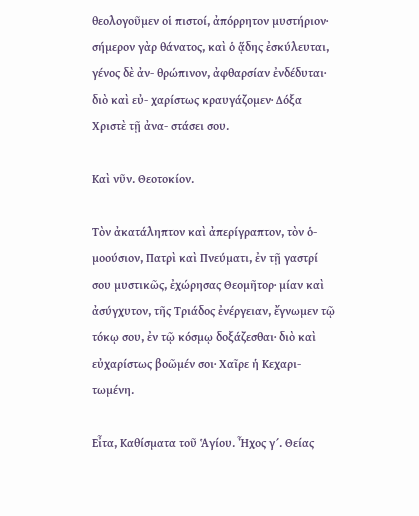θεολογοῦμεν οἱ πιστοί, ἀπόρρητον μυστήριον· σήμερον γὰρ θάνατος, καὶ ὁ ᾅδης ἐσκύλευται, γένος δὲ ἀν‐ θρώπινον, ἀφθαρσίαν ἐνδέδυται· διὸ καὶ εὐ‐ χαρίστως κραυγάζομεν· Δόξα Χριστὲ τῇ ἀνα‐ στάσει σου.

Καὶ νῦν. Θεοτοκίον.

Τὸν ἀκατάληπτον καὶ ἀπερίγραπτον, τὸν ὁ‐ μοούσιον, Πατρὶ καὶ Πνεύματι, ἐν τῇ γαστρί σου μυστικῶς, ἐχώρησας Θεομῆτορ· μίαν καὶ ἀσύγχυτον, τῆς Τριάδος ἐνέργειαν, ἔγνωμεν τῷ τόκῳ σου, ἐν τῷ κόσμῳ δοξάζεσθαι· διὸ καὶ εὐχαρίστως βοῶμέν σοι· Χαῖρε ἡ Κεχαρι‐ τωμένη.

Εἶτα, Καθίσματα τοῦ Ἁγίου. Ἦχος γ´. Θείας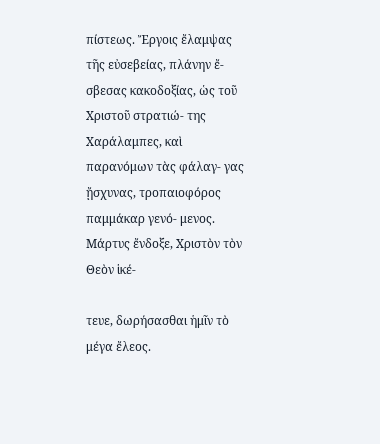πίστεως. Ἔργοις ἔλαμψας τῆς εὐσεβείας, πλάνην ἔ‐ σβεσας κακοδοξίας, ὡς τοῦ Χριστοῦ στρατιώ‐ της Χαράλαμπες, καὶ παρανόμων τὰς φάλαγ‐ γας ᾔσχυνας, τροπαιοφόρος παμμάκαρ γενό‐ μενος. Μάρτυς ἔνδοξε, Χριστὸν τὸν Θεὸν ἱκέ‐

τευε, δωρήσασθαι ἡμῖν τὸ μέγα ἔλεος.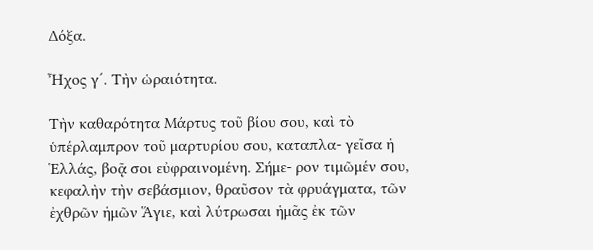Δόξα.

Ἦχος γ´. Τὴν ὡραιότητα.

Τὴν καθαρότητα Μάρτυς τοῦ βίου σου, καὶ τὸ ὑπέρλαμπρον τοῦ μαρτυρίου σου, καταπλα‐ γεῖσα ἡ Ἑλλάς, βοᾷ σοι εὐφραινομένη. Σήμε‐ ρον τιμῶμέν σου, κεφαλὴν τὴν σεβάσμιον, θραῦσον τὰ φρυάγματα, τῶν ἐχθρῶν ἡμῶν Ἅγιε, καὶ λύτρωσαι ἡμᾶς ἐκ τῶν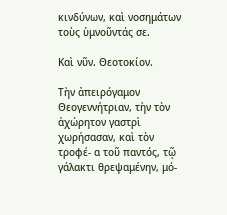κινδύνων, καὶ νοσημάτων τοὺς ὑμνοῦντάς σε.

Καὶ νῦν. Θεοτοκίον.

Τὴν ἀπειρόγαμον Θεογεννήτριαν, τὴν τὸν ἀχώρητον γαστρὶ χωρήσασαν, καὶ τὸν τροφέ‐ α τοῦ παντός, τῷ γάλακτι θρεψαμένην, μό‐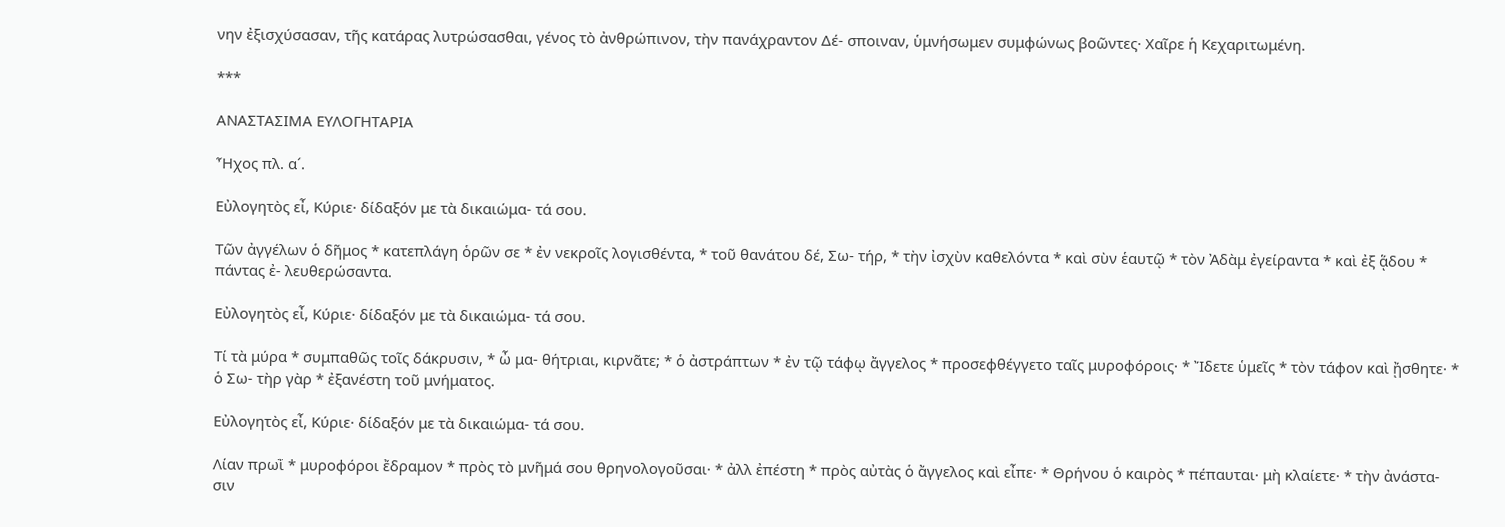νην ἐξισχύσασαν, τῆς κατάρας λυτρώσασθαι, γένος τὸ ἀνθρώπινον, τὴν πανάχραντον Δέ‐ σποιναν, ὑμνήσωμεν συμφώνως βοῶντες· Χαῖρε ἡ Κεχαριτωμένη.

***

ΑΝΑΣΤΑΣΙΜΑ ΕΥΛΟΓΗΤΑΡΙΑ

Ἦχος πλ. α´.

Εὐλογητὸς εἶ, Κύριε· δίδαξόν με τὰ δικαιώμα‐ τά σου.

Τῶν ἀγγέλων ὁ δῆμος * κατεπλάγη ὁρῶν σε * ἐν νεκροῖς λογισθέντα, * τοῦ θανάτου δέ, Σω‐ τήρ, * τὴν ἰσχὺν καθελόντα * καὶ σὺν ἑαυτῷ * τὸν Ἀδὰμ ἐγείραντα * καὶ ἐξ ᾅδου * πάντας ἐ‐ λευθερώσαντα.

Εὐλογητὸς εἶ, Κύριε· δίδαξόν με τὰ δικαιώμα‐ τά σου.

Τί τὰ μύρα * συμπαθῶς τοῖς δάκρυσιν, * ὦ μα‐ θήτριαι, κιρνᾶτε; * ὁ ἀστράπτων * ἐν τῷ τάφῳ ἄγγελος * προσεφθέγγετο ταῖς μυροφόροις· * Ἴδετε ὑμεῖς * τὸν τάφον καὶ ᾔσθητε· * ὁ Σω‐ τὴρ γὰρ * ἐξανέστη τοῦ μνήματος.

Εὐλογητὸς εἶ, Κύριε· δίδαξόν με τὰ δικαιώμα‐ τά σου.

Λίαν πρωῒ * μυροφόροι ἔδραμον * πρὸς τὸ μνῆμά σου θρηνολογοῦσαι· * ἀλλ ἐπέστη * πρὸς αὐτὰς ὁ ἄγγελος καὶ εἶπε· * Θρήνου ὁ καιρὸς * πέπαυται· μὴ κλαίετε· * τὴν ἀνάστα‐ σιν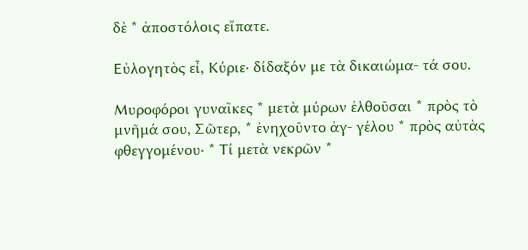δὲ * ἀποστόλοις εἴπατε.

Εὐλογητὸς εἶ, Κύριε· δίδαξόν με τὰ δικαιώμα‐ τά σου.

Μυροφόροι γυναῖκες * μετὰ μύρων ἐλθοῦσαι * πρὸς τὸ μνῆμά σου, Σῶτερ, * ἐνηχοῦντο ἀγ‐ γέλου * πρὸς αὐτὰς φθεγγομένου· * Τί μετὰ νεκρῶν *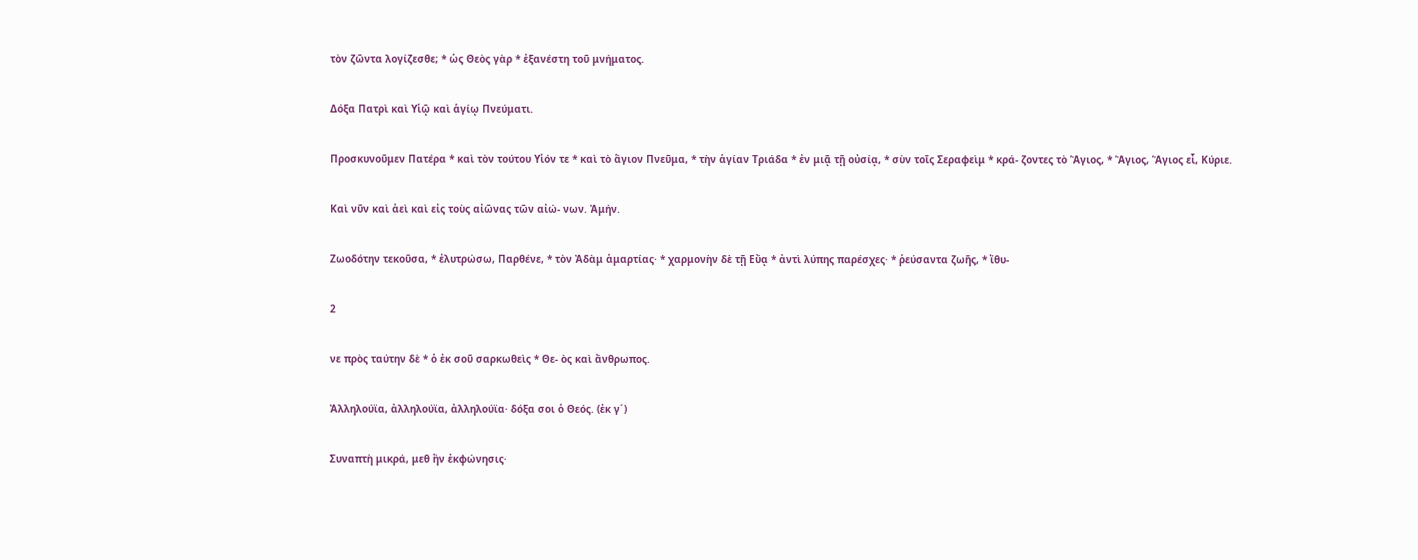τὸν ζῶντα λογίζεσθε; * ὡς Θεὸς γὰρ * ἐξανέστη τοῦ μνήματος.

Δόξα Πατρὶ καὶ Υἱῷ καὶ ἁγίῳ Πνεύματι.

Προσκυνοῦμεν Πατέρα * καὶ τὸν τούτου Υἱόν τε * καὶ τὸ ἅγιον Πνεῦμα, * τὴν ἁγίαν Τριάδα * ἐν μιᾷ τῇ οὐσίᾳ, * σὺν τοῖς Σεραφεὶμ * κρά‐ ζοντες τὸ Ἅγιος, * Ἅγιος, Ἅγιος εἶ, Κύριε.

Καὶ νῦν καὶ ἀεὶ καὶ εἰς τοὺς αἰῶνας τῶν αἰώ‐ νων. Ἀμήν.

Ζωοδότην τεκοῦσα, * ἐλυτρώσω, Παρθένε, * τὸν Ἀδὰμ ἁμαρτίας· * χαρμονὴν δὲ τῇ Εὔᾳ * ἀντὶ λύπης παρέσχες· * ῥεύσαντα ζωῆς, * ἴθυ‐

2

νε πρὸς ταύτην δὲ * ὁ ἐκ σοῦ σαρκωθεὶς * Θε‐ ὸς καὶ ἄνθρωπος.

Ἀλληλούϊα, ἀλληλούϊα, ἀλληλούϊα· δόξα σοι ὁ Θεός. (ἐκ γ´)

Συναπτὴ μικρά, μεθ ἣν ἐκφώνησις·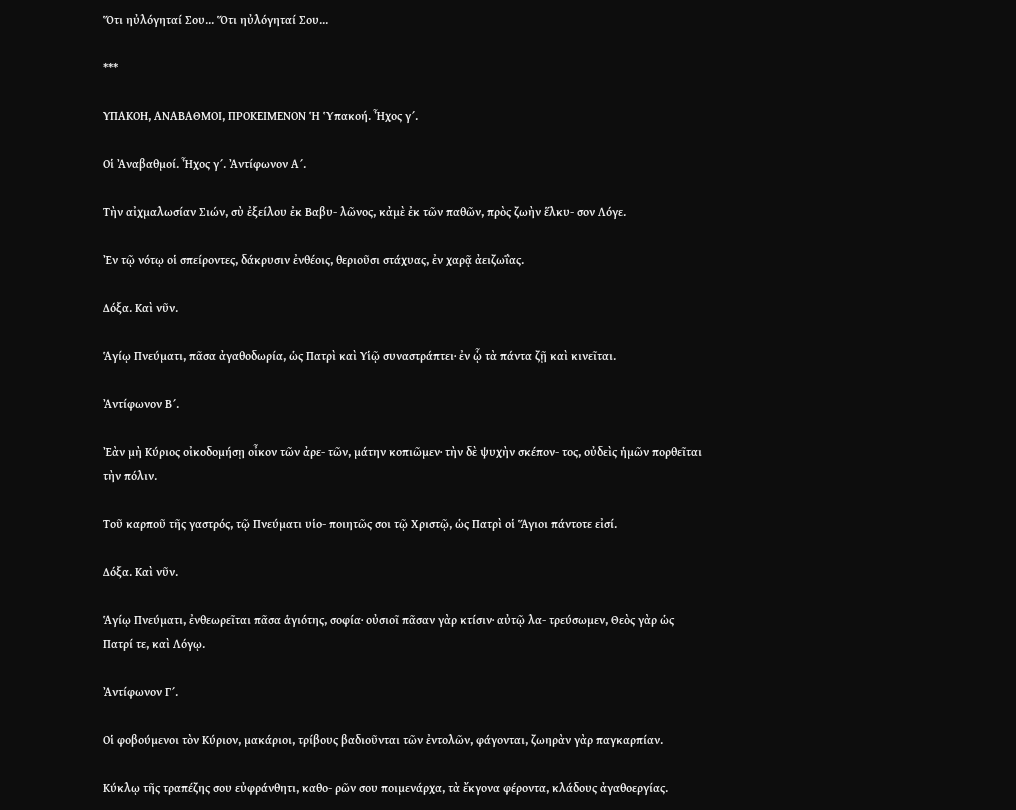Ὅτι ηὐλόγηταί Σου... Ὅτι ηὐλόγηταί Σου...

***

ΥΠΑΚΟΗ, ΑΝΑΒΑΘΜΟΙ, ΠΡΟΚΕΙΜΕΝΟΝ Ἡ Ὑπακοή. Ἦχος γ´.

Οἱ Ἀναβαθμοί. Ἦχος γ´. Ἀντίφωνον Α´.

Τὴν αἰχμαλωσίαν Σιών, σὺ ἐξείλου ἐκ Βαβυ‐ λῶνος, κἀμὲ ἐκ τῶν παθῶν, πρὸς ζωὴν ἕλκυ‐ σον Λόγε.

Ἐν τῷ νότῳ οἱ σπείροντες, δάκρυσιν ἐνθέοις, θεριοῦσι στάχυας, ἐν χαρᾷ ἀειζωΐας.

Δόξα. Καὶ νῦν.

Ἁγίῳ Πνεύματι, πᾶσα ἀγαθοδωρία, ὡς Πατρὶ καὶ Υἱῷ συναστράπτει· ἐν ᾧ τὰ πάντα ζῇ καὶ κινεῖται.

Ἀντίφωνον Β´.

Ἐὰν μὴ Κύριος οἰκοδομήσῃ οἶκον τῶν ἀρε‐ τῶν, μάτην κοπιῶμεν· τὴν δὲ ψυχὴν σκέπον‐ τος, οὐδεὶς ἡμῶν πορθεῖται τὴν πόλιν.

Τοῦ καρποῦ τῆς γαστρός, τῷ Πνεύματι υἱο‐ ποιητῶς σοι τῷ Χριστῷ, ὡς Πατρὶ οἱ Ἅγιοι πάντοτε εἰσί.

Δόξα. Καὶ νῦν.

Ἁγίῳ Πνεύματι, ἐνθεωρεῖται πᾶσα ἁγιότης, σοφία· οὐσιοῖ πᾶσαν γὰρ κτίσιν· αὐτῷ λα‐ τρεύσωμεν, Θεὸς γὰρ ὡς Πατρί τε, καὶ Λόγῳ.

Ἀντίφωνον Γ´.

Οἱ φοβούμενοι τὸν Κύριον, μακάριοι, τρίβους βαδιοῦνται τῶν ἐντολῶν, φάγονται, ζωηρὰν γὰρ παγκαρπίαν.

Κύκλῳ τῆς τραπέζης σου εὐφράνθητι, καθο‐ ρῶν σου ποιμενάρχα, τὰ ἔκγονα φέροντα, κλάδους ἀγαθοεργίας.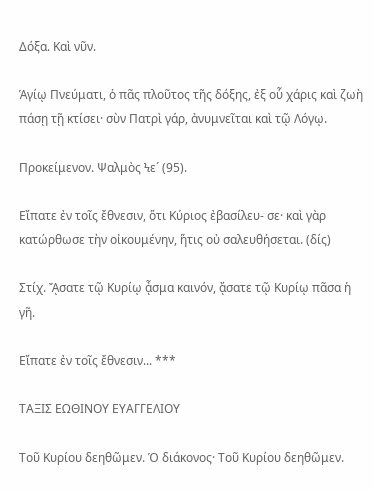Δόξα. Καὶ νῦν.

Ἁγίῳ Πνεύματι, ὁ πᾶς πλοῦτος τῆς δόξης, ἐξ οὗ χάρις καὶ ζωὴ πάσῃ τῇ κτίσει· σὺν Πατρὶ γάρ, ἀνυμνεῖται καὶ τῷ Λόγῳ.

Προκείμενον. Ψαλμὸς Ϟε´ (95).

Εἴπατε ἐν τοῖς ἔθνεσιν, ὅτι Κύριος ἐβασίλευ‐ σε· καὶ γὰρ κατώρθωσε τὴν οἰκουμένην, ἥτις οὐ σαλευθήσεται. (δίς)

Στίχ. ᾌσατε τῷ Κυρίῳ ᾆσμα καινόν, ᾄσατε τῷ Κυρίῳ πᾶσα ἡ γῆ.

Εἴπατε ἐν τοῖς ἔθνεσιν... ***

ΤΑΞΙΣ ΕΩΘΙΝΟΥ ΕΥΑΓΓΕΛΙΟΥ

Τοῦ Κυρίου δεηθῶμεν. Ὁ διάκονος· Τοῦ Κυρίου δεηθῶμεν.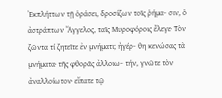Ἐκπλήττων τῇ ὁράσει, δροσίζων τοῖς ῥήμα‐ σιν, ὁ ἀστράπτων Ἄγγελος, ταῖς Μυροφόροις ἔλεγε· Τὸν ζῶντα τί ζητεῖτε ἐν μνήματι; ἠγέρ‐ θη κενώσας τὰ μνήματα· τῆς φθορᾶς ἀλλοιω‐ τήν, γνῶτε τὸν ἀναλλοίωτον· εἴπατε τῷ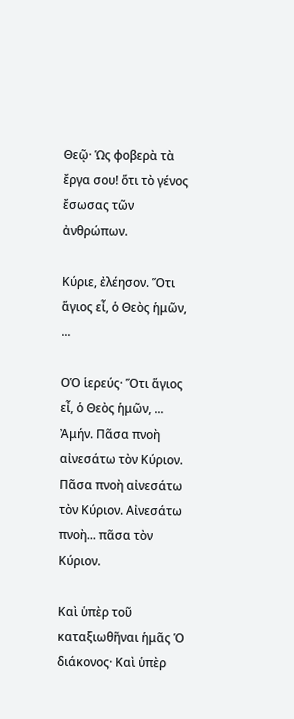Θεῷ· Ὡς φοβερὰ τὰ ἔργα σου! ὅτι τὸ γένος ἔσωσας τῶν ἀνθρώπων.

Κύριε, ἐλέησον. Ὅτι ἅγιος εἶ, ὁ Θεὸς ἡμῶν, ...

ΟὉ ἱερεύς· Ὅτι ἅγιος εἶ, ὁ Θεὸς ἡμῶν, ... Ἀμήν. Πᾶσα πνοὴ αἰνεσάτω τὸν Κύριον. Πᾶσα πνοὴ αἰνεσάτω τὸν Κύριον. Αἰνεσάτω πνοὴ... πᾶσα τὸν Κύριον.

Καὶ ὑπὲρ τοῦ καταξιωθῆναι ἡμᾶς Ὁ διάκονος· Καὶ ὑπὲρ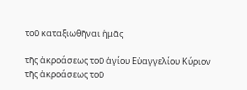τοῦ καταξιωθῆναι ἡμᾶς

τῆς ἀκροάσεως τοῦ ἁγίου Εὐαγγελίου Κύριον τῆς ἀκροάσεως τοῦ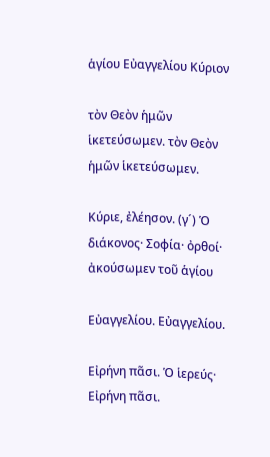ἁγίου Εὐαγγελίου Κύριον

τὸν Θεὸν ἡμῶν ἱκετεύσωμεν. τὸν Θεὸν ἡμῶν ἱκετεύσωμεν.

Κύριε, ἐλέησον. (γ´) Ὁ διάκονος· Σοφία· ὀρθοί· ἀκούσωμεν τοῦ ἁγίου

Εὐαγγελίου. Εὐαγγελίου.

Εἰρήνη πᾶσι. Ὁ ἱερεύς· Εἰρήνη πᾶσι.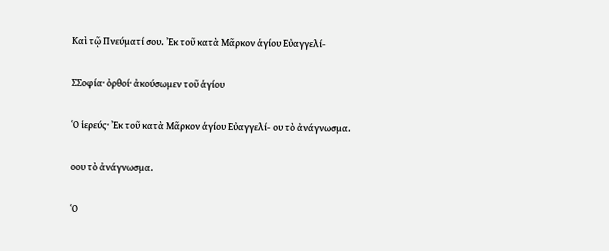Καὶ τῷ Πνεύματί σου. Ἐκ τοῦ κατὰ Μᾶρκον ἁγίου Εὐαγγελί‐

ΣΣοφία· ὀρθοί· ἀκούσωμεν τοῦ ἁγίου

Ὁ ἱερεύς· Ἐκ τοῦ κατὰ Μᾶρκον ἁγίου Εὐαγγελί‐ ου τὸ ἀνάγνωσμα.

οου τὸ ἀνάγνωσμα.

Ὁ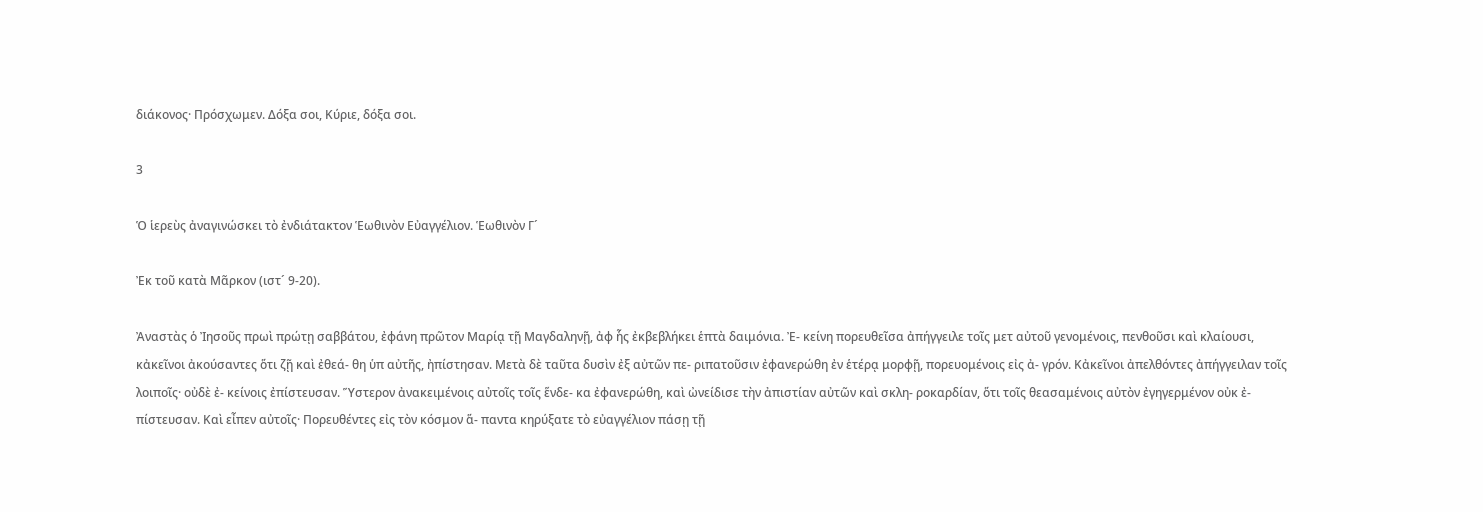διάκονος· Πρόσχωμεν. Δόξα σοι, Κύριε, δόξα σοι.

3

Ὁ ἱερεὺς ἀναγινώσκει τὸ ἐνδιάτακτον Ἑωθινὸν Εὐαγγέλιον. Ἑωθινὸν Γ´

Ἐκ τοῦ κατὰ Μᾶρκον (ιστ´ 9‐20).

Ἀναστὰς ὁ Ἰησοῦς πρωὶ πρώτῃ σαββάτου, ἐφάνη πρῶτον Μαρίᾳ τῇ Μαγδαληνῇ, ἀφ ἧς ἐκβεβλήκει ἑπτὰ δαιμόνια. Ἐ‐ κείνη πορευθεῖσα ἀπήγγειλε τοῖς μετ αὐτοῦ γενομένοις, πενθοῦσι καὶ κλαίουσι, κἀκεῖνοι ἀκούσαντες ὅτι ζῇ καὶ ἐθεά‐ θη ὑπ αὐτῆς, ἠπίστησαν. Μετὰ δὲ ταῦτα δυσὶν ἐξ αὐτῶν πε‐ ριπατοῦσιν ἐφανερώθη ἐν ἑτέρᾳ μορφῇ, πορευομένοις εἰς ἀ‐ γρόν. Κἀκεῖνοι ἀπελθόντες ἀπήγγειλαν τοῖς λοιποῖς· οὐδὲ ἐ‐ κείνοις ἐπίστευσαν. Ὕστερον ἀνακειμένοις αὐτοῖς τοῖς ἕνδε‐ κα ἐφανερώθη, καὶ ὠνείδισε τὴν ἀπιστίαν αὐτῶν καὶ σκλη‐ ροκαρδίαν, ὅτι τοῖς θεασαμένοις αὐτὸν ἐγηγερμένον οὐκ ἐ‐ πίστευσαν. Καὶ εἶπεν αὐτοῖς· Πορευθέντες εἰς τὸν κόσμον ἅ‐ παντα κηρύξατε τὸ εὐαγγέλιον πάσῃ τῇ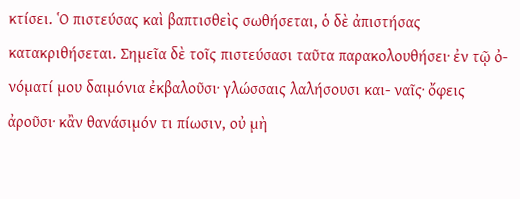κτίσει. Ὁ πιστεύσας καὶ βαπτισθεὶς σωθήσεται, ὁ δὲ ἀπιστήσας κατακριθήσεται. Σημεῖα δὲ τοῖς πιστεύσασι ταῦτα παρακολουθήσει· ἐν τῷ ὀ‐ νόματί μου δαιμόνια ἐκβαλοῦσι· γλώσσαις λαλήσουσι και‐ ναῖς· ὄφεις ἀροῦσι· κἂν θανάσιμόν τι πίωσιν, οὐ μὴ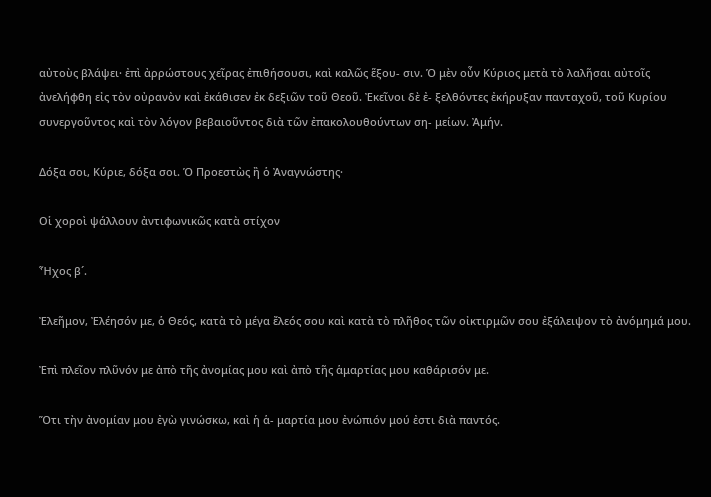αὐτοὺς βλάψει· ἐπὶ ἀρρώστους χεῖρας ἐπιθήσουσι, καὶ καλῶς ἕξου‐ σιν. Ὁ μὲν οὖν Κύριος μετὰ τὸ λαλῆσαι αὐτοῖς ἀνελήφθη εἰς τὸν οὐρανὸν καὶ ἐκάθισεν ἐκ δεξιῶν τοῦ Θεοῦ. Ἐκεῖνοι δὲ ἐ‐ ξελθόντες ἐκήρυξαν πανταχοῦ, τοῦ Κυρίου συνεργοῦντος καὶ τὸν λόγον βεβαιοῦντος διὰ τῶν ἐπακολουθούντων ση‐ μείων. Ἀμήν.

Δόξα σοι, Κύριε, δόξα σοι. Ὁ Προεστὼς ἢ ὁ Ἀναγνώστης·

Οἱ χοροὶ ψάλλουν ἀντιφωνικῶς κατὰ στίχον

Ἦχος β´.

Ἐλεῆμον, Ἐλέησόν με, ὁ Θεός, κατὰ τὸ μέγα ἔλεός σου καὶ κατὰ τὸ πλῆθος τῶν οἰκτιρμῶν σου ἐξάλειψον τὸ ἀνόμημά μου.

Ἐπὶ πλεῖον πλῦνόν με ἀπὸ τῆς ἀνομίας μου καὶ ἀπὸ τῆς ἁμαρτίας μου καθάρισόν με.

Ὅτι τὴν ἀνομίαν μου ἐγὼ γινώσκω, καὶ ἡ ἁ‐ μαρτία μου ἐνώπιόν μού ἐστι διὰ παντός.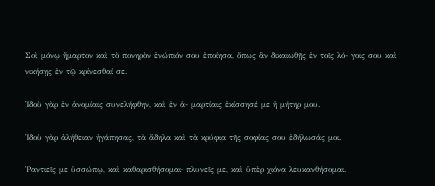Σοὶ μόνῳ ἥμαρτον καὶ τὸ πονηρὸν ἐνώπιόν σου ἐποίησα, ὅπως ἂν δικαιωθῇς ἐν τοῖς λό‐ γοις σου καὶ νικήσῃς ἐν τῷ κρίνεσθαί σε.

Ἰδοὺ γὰρ ἐν ἀνομίαις συνελήφθην, καὶ ἐν ἁ‐ μαρτίαις ἐκίσσησέ με ἡ μήτηρ μου.

Ἰδοὺ γὰρ ἀλήθειαν ἠγάπησας, τὰ ἄδηλα καὶ τὰ κρύφια τῆς σοφίας σου ἐδήλωσάς μοι.

Ῥαντιεῖς με ὑσσώπῳ, καὶ καθαρισθήσομαι· πλυνεῖς με, καὶ ὑπὲρ χιόνα λευκανθήσομαι.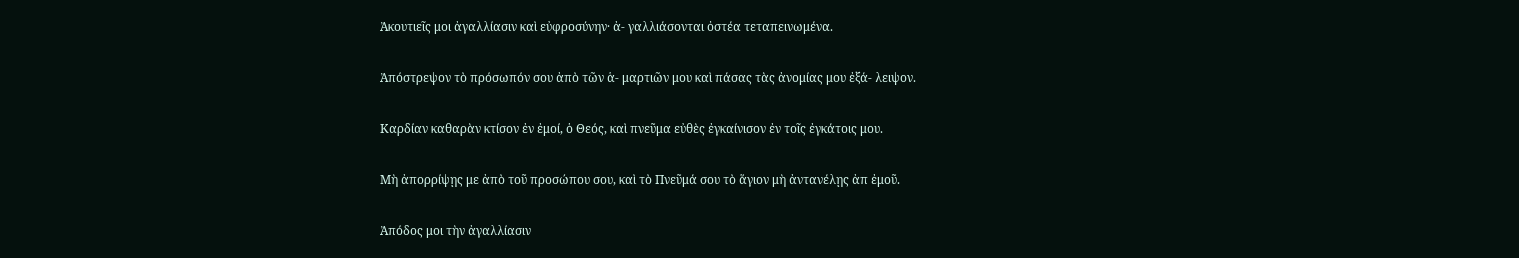Ἀκουτιεῖς μοι ἀγαλλίασιν καὶ εὐφροσύνην· ἀ‐ γαλλιάσονται ὀστέα τεταπεινωμένα.

Ἀπόστρεψον τὸ πρόσωπόν σου ἀπὸ τῶν ἁ‐ μαρτιῶν μου καὶ πάσας τὰς ἀνομίας μου ἐξά‐ λειψον.

Καρδίαν καθαρὰν κτίσον ἐν ἐμοί, ὁ Θεός, καὶ πνεῦμα εὐθὲς ἐγκαίνισον ἐν τοῖς ἐγκάτοις μου.

Μὴ ἀπορρίψῃς με ἀπὸ τοῦ προσώπου σου, καὶ τὸ Πνεῦμά σου τὸ ἅγιον μὴ ἀντανέλῃς ἀπ ἐμοῦ.

Ἀπόδος μοι τὴν ἀγαλλίασιν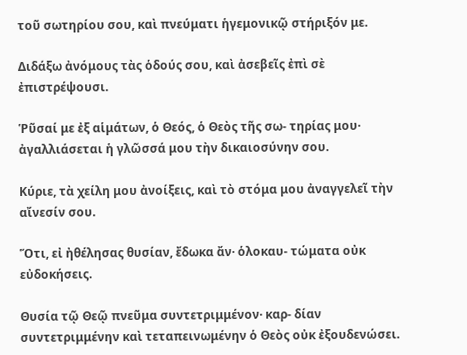τοῦ σωτηρίου σου, καὶ πνεύματι ἡγεμονικῷ στήριξόν με.

Διδάξω ἀνόμους τὰς ὁδούς σου, καὶ ἀσεβεῖς ἐπὶ σὲ ἐπιστρέψουσι.

Ῥῦσαί με ἐξ αἱμάτων, ὁ Θεός, ὁ Θεὸς τῆς σω‐ τηρίας μου· ἀγαλλιάσεται ἡ γλῶσσά μου τὴν δικαιοσύνην σου.

Κύριε, τὰ χείλη μου ἀνοίξεις, καὶ τὸ στόμα μου ἀναγγελεῖ τὴν αἴνεσίν σου.

Ὅτι, εἰ ἠθέλησας θυσίαν, ἔδωκα ἄν· ὁλοκαυ‐ τώματα οὐκ εὐδοκήσεις.

Θυσία τῷ Θεῷ πνεῦμα συντετριμμένον· καρ‐ δίαν συντετριμμένην καὶ τεταπεινωμένην ὁ Θεὸς οὐκ ἐξουδενώσει.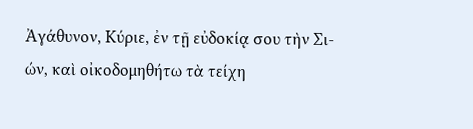Ἀγάθυνον, Κύριε, ἐν τῇ εὐδοκίᾳ σου τὴν Σι‐ ών, καὶ οἰκοδομηθήτω τὰ τείχη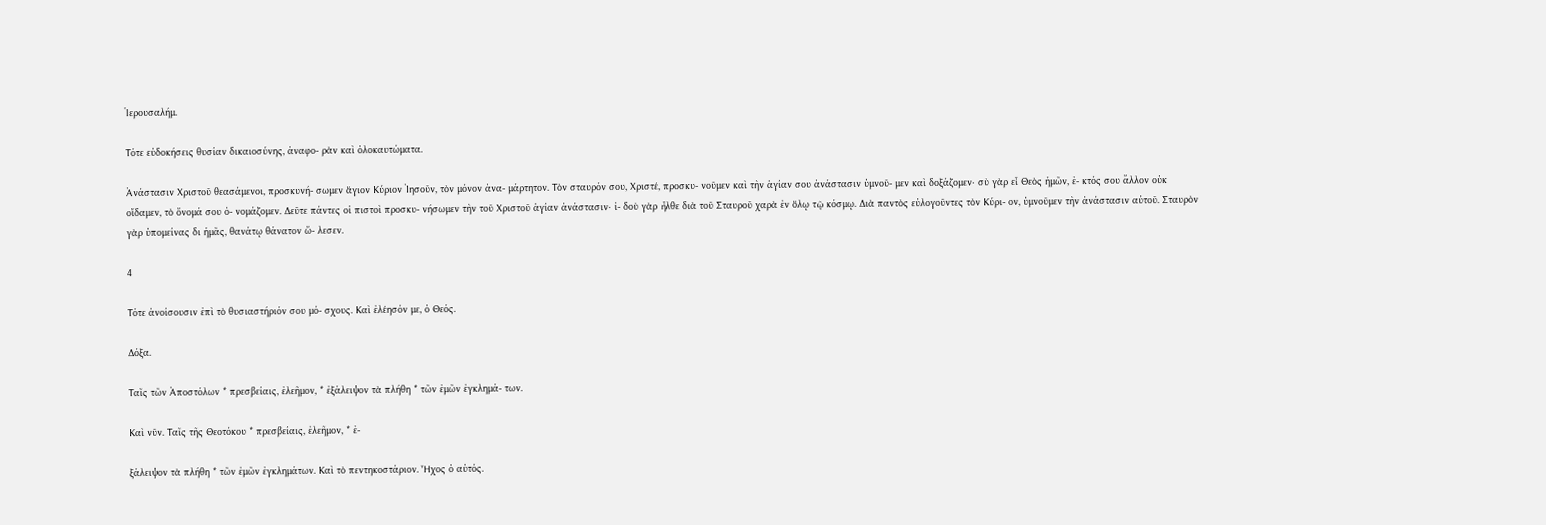Ἱερουσαλήμ.

Τότε εὐδοκήσεις θυσίαν δικαιοσύνης, ἀναφο‐ ρὰν καὶ ὁλοκαυτώματα.

Ἀνάστασιν Χριστοῦ θεασάμενοι, προσκυνή‐ σωμεν ἅγιον Κύριον Ἰησοῦν, τὸν μόνον ἀνα‐ μάρτητον. Τὸν σταυρόν σου, Χριστέ, προσκυ‐ νοῦμεν καὶ τὴν ἁγίαν σου ἀνάστασιν ὑμνοῦ‐ μεν καὶ δοξάζομεν· σὺ γὰρ εἶ Θεὸς ἡμῶν, ἐ‐ κτός σου ἄλλον οὐκ οἴδαμεν, τὸ ὄνομά σου ὀ‐ νομάζομεν. Δεῦτε πάντες οἱ πιστοὶ προσκυ‐ νήσωμεν τὴν τοῦ Χριστοῦ ἁγίαν ἀνάστασιν· ἰ‐ δοὺ γὰρ ἦλθε διὰ τοῦ Σταυροῦ χαρὰ ἐν ὅλῳ τῷ κόσμῳ. Διὰ παντὸς εὐλογοῦντες τὸν Κύρι‐ ον, ὑμνοῦμεν τὴν ἀνάστασιν αὐτοῦ. Σταυρὸν γὰρ ὑπομείνας δι ἡμᾶς, θανάτῳ θάνατον ὤ‐ λεσεν.

4

Τότε ἀνοίσουσιν ἐπὶ τὸ θυσιαστήριόν σου μό‐ σχους. Καὶ ἐλέησόν με, ὁ Θεός.

Δόξα.

Ταῖς τῶν Ἀποστόλων * πρεσβείαις, ἐλεῆμον, * ἐξάλειψον τὰ πλήθη * τῶν ἐμῶν ἐγκλημά‐ των.

Καὶ νῦν. Ταῖς τῆς Θεοτόκου * πρεσβείαις, ἐλεῆμον, * ἐ‐

ξάλειψον τὰ πλήθη * τῶν ἐμῶν ἐγκλημάτων. Καὶ τὸ πεντηκοστάριον. Ἦχος ὁ αὐτός.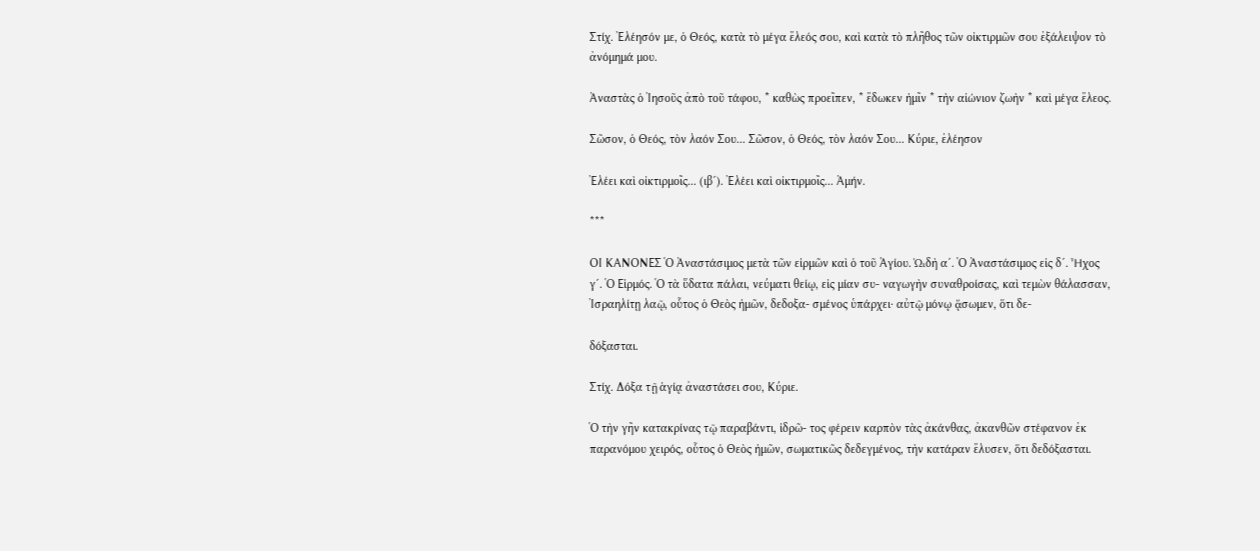Στίχ. Ἐλέησόν με, ὁ Θεός, κατὰ τὸ μέγα ἔλεός σου, καὶ κατὰ τὸ πλῆθος τῶν οἰκτιρμῶν σου ἐξάλειψον τὸ ἀνόμημά μου.

Ἀναστὰς ὁ Ἰησοῦς ἀπὸ τοῦ τάφου, * καθὼς προεῖπεν, * ἔδωκεν ἡμῖν * τὴν αἰώνιον ζωὴν * καὶ μέγα ἔλεος.

Σῶσον, ὁ Θεός, τὸν λαόν Σου... Σῶσον, ὁ Θεός, τὸν λαόν Σου... Κύριε, ἐλέησον

Ἐλέει καὶ οἰκτιρμοῖς... (ιβ´). Ἐλέει καὶ οἰκτιρμοῖς... Ἀμήν.

***

ΟΙ ΚΑΝΟΝΕΣ Ὁ Ἀναστάσιμος μετὰ τῶν εἱρμῶν καὶ ὁ τοῦ Ἁγίου. ᾨδὴ α´. Ὁ Ἀναστάσιμος εἰς δ´. Ἦχος γ´. Ὁ Εἱρμός. Ὁ τὰ ὕδατα πάλαι, νεύματι θείῳ, εἰς μίαν συ‐ ναγωγὴν συναθροίσας, καὶ τεμὼν θάλασσαν, Ἰσραηλίτῃ λαῷ, οὗτος ὁ Θεὸς ἡμῶν, δεδοξα‐ σμένος ὑπάρχει· αὐτῷ μόνῳ ᾄσωμεν, ὅτι δε‐

δόξασται.

Στίχ. Δόξα τῇ ἁγίᾳ ἀναστάσει σου, Κύριε.

Ὁ τὴν γῆν κατακρίνας τῷ παραβάντι, ἱδρῶ‐ τος φέρειν καρπὸν τὰς ἀκάνθας, ἀκανθῶν στέφανον ἐκ παρανόμου χειρός, οὗτος ὁ Θεὸς ἡμῶν, σωματικῶς δεδεγμένος, τὴν κατάραν ἔλυσεν, ὅτι δεδόξασται.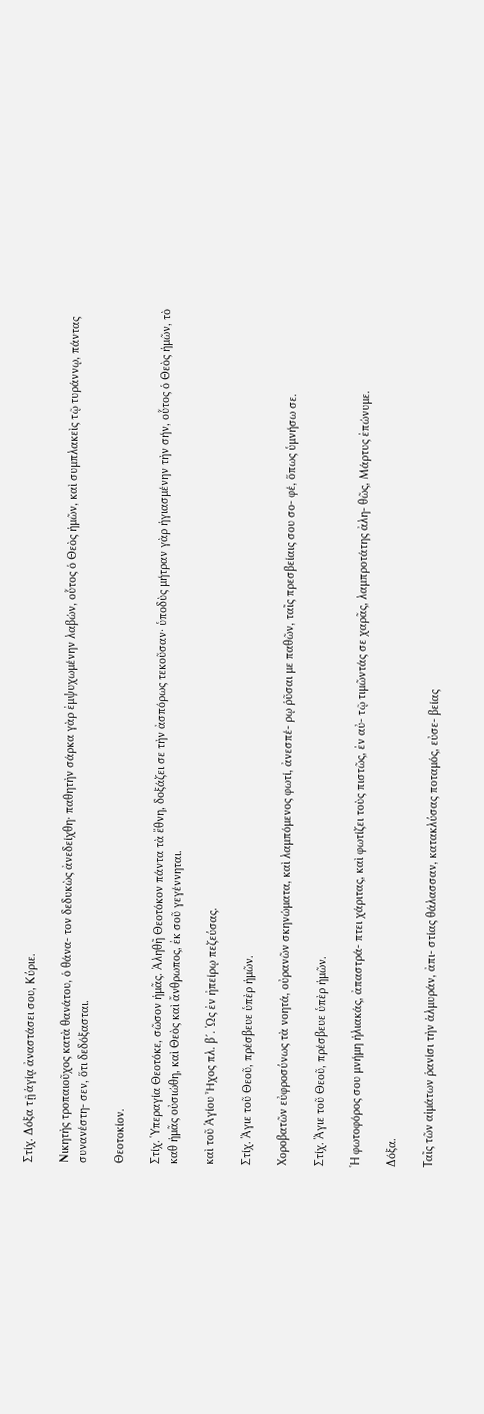Στίχ. Δόξα τῇ ἁγίᾳ ἀναστάσει σου, Κύριε.

Νικητὴς τροπαιοῦχος κατὰ θανάτου, ὁ θάνα‐ τον δεδυκὼς ἀνεδείχθη· παθητὴν σάρκα γὰρ ἐμψυχωμένην λαβών, οὗτος ὁ Θεὸς ἡμῶν, καὶ συμπλακεὶς τῷ τυράννῳ, πάντας συνανέστη‐ σεν, ὅτι δεδόξασται.

Θεοτοκίον.

Στίχ. Ὑπεραγία Θεοτόκε, σῶσον ἡμᾶς. Ἀληθῆ Θεοτόκον πάντα τὰ ἔθνη, δοξάζει σε τὴν ἀσπόρως τεκοῦσαν· ὑποδὺς μήτραν γὰρ ἡγιασμένην τὴν σήν, οὗτος ὁ Θεὸς ἡμῶν, τὸ καθ ἡμᾶς οὐσιώθη, καὶ Θεὸς καὶ ἄνθρωπος, ἐκ σοῦ γεγέννηται.

καὶ τοῦ Ἁγίου Ἦχος πλ. β´. Ὡς ἐν ἠπείρῳ πεζεύσας.

Στίχ. Ἅγιε τοῦ Θεοῦ, πρέσβευε ὑπὲρ ἡμῶν.

Χοροβατῶν εὐφροσύνως τὰ νοητά, οὐρανῶν σκηνώματα, καὶ λαμπόμενος φωτί, ἀνεσπέ‐ ρῳ ῥῦσαι με παθῶν, ταῖς πρεσβείαις σου σο‐ φέ, ὅπως ὑμνήσω σε.

Στίχ. Ἅγιε τοῦ Θεοῦ, πρέσβευε ὑπὲρ ἡμῶν.

Ἡ φωτοφόρος σου μνήμη ἡλιακάς, ἀπαστρά‐ πτει χάριτας, καὶ φωτίζει τοὺς πιστῶς, ἐν αὐ‐ τῷ τιμῶντάς σε χαρᾶς, λαμπροτάτης ἀλη‐ θῶς, Μάρτυς ἐπώνυμε.

Δόξα.

Ταῖς τῶν αἱμάτων ῥανίσι τὴν ἁλμυράν, ἀπι‐ στίας θάλασσαν, κατακλύσας ποταμός, εὐσε‐ βείας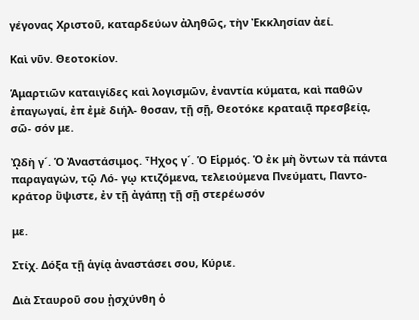γέγονας Χριστοῦ, καταρδεύων ἀληθῶς, τὴν Ἐκκλησίαν ἀεί.

Καὶ νῦν. Θεοτοκίον.

Ἁμαρτιῶν καταιγίδες καὶ λογισμῶν, ἐναντία κύματα, καὶ παθῶν ἐπαγωγαί, ἐπ ἐμὲ διήλ‐ θοσαν, τῇ σῇ, Θεοτόκε κραταιᾷ πρεσβείᾳ, σῶ‐ σόν με.

ᾨδὴ γ´. Ὁ Ἀναστάσιμος. Ἦχος γ´. Ὁ Εἱρμός. Ὁ ἐκ μὴ ὄντων τὰ πάντα παραγαγών, τῷ Λό‐ γῳ κτιζόμενα, τελειούμενα Πνεύματι, Παντο‐ κράτορ ὕψιστε, ἐν τῇ ἀγάπῃ τῇ σῇ στερέωσόν

με.

Στίχ. Δόξα τῇ ἁγίᾳ ἀναστάσει σου, Κύριε.

Διὰ Σταυροῦ σου ᾐσχύνθη ὁ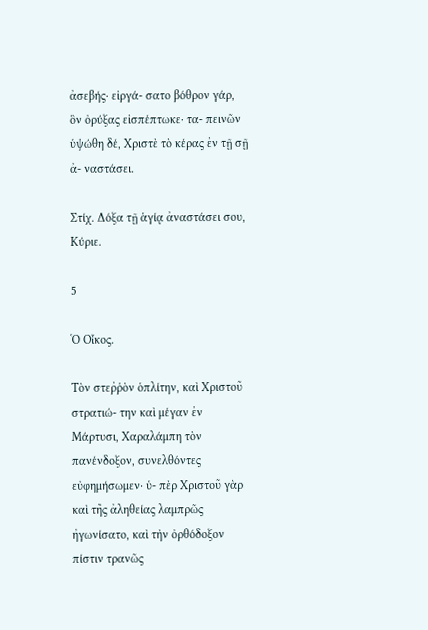ἀσεβής· εἰργά‐ σατο βόθρον γάρ, ὃν ὀρύξας εἰσπέπτωκε· τα‐ πεινῶν ὑψώθη δέ, Χριστὲ τὸ κέρας ἐν τῇ σῇ ἀ‐ ναστάσει.

Στίχ. Δόξα τῇ ἁγίᾳ ἀναστάσει σου, Κύριε.

5

Ὁ Οἶκος.

Τὸν στεῤῥὸν ὁπλίτην, καὶ Χριστοῦ στρατιώ‐ την καὶ μέγαν ἐν Μάρτυσι, Χαραλάμπη τὸν πανένδοξον, συνελθόντες εὐφημήσωμεν· ὑ‐ πὲρ Χριστοῦ γὰρ καὶ τῆς ἀληθείας λαμπρῶς ἠγωνίσατο, καὶ τὴν ὀρθόδοξον πίστιν τρανῶς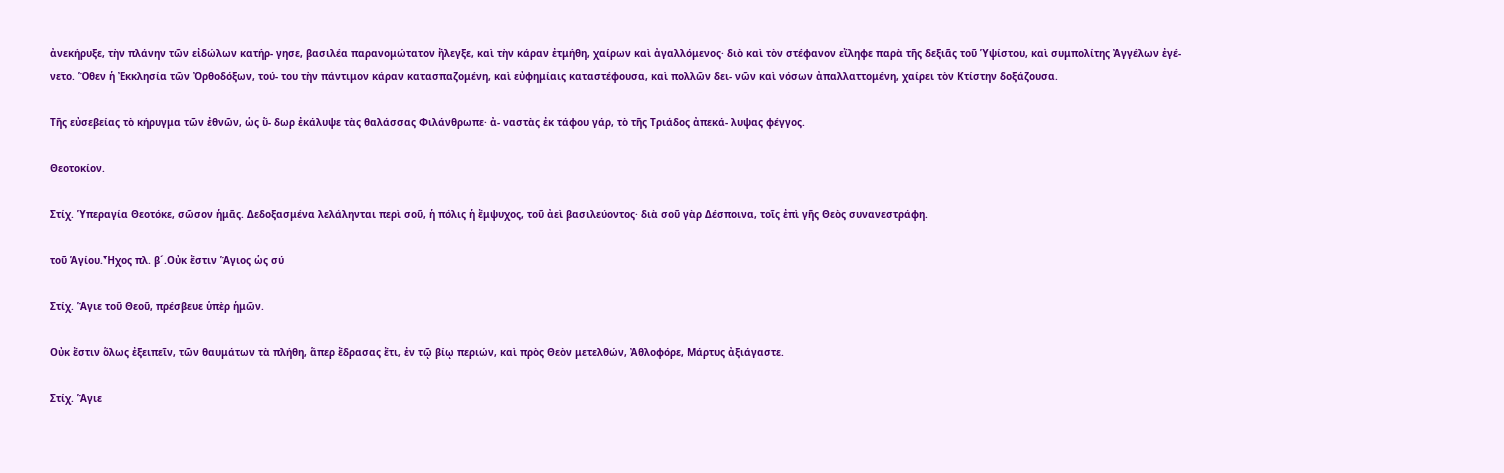ἀνεκήρυξε, τὴν πλάνην τῶν εἰδώλων κατήρ‐ γησε, βασιλέα παρανομώτατον ἤλεγξε, καὶ τὴν κάραν ἐτμήθη, χαίρων καὶ ἀγαλλόμενος· διὸ καὶ τὸν στέφανον εἴληφε παρὰ τῆς δεξιᾶς τοῦ Ὑψίστου, καὶ συμπολίτης Ἀγγέλων ἐγέ‐ νετο. Ὅθεν ἡ Ἐκκλησία τῶν Ὀρθοδόξων, τού‐ του τὴν πάντιμον κάραν κατασπαζομένη, καὶ εὐφημίαις καταστέφουσα, καὶ πολλῶν δει‐ νῶν καὶ νόσων ἀπαλλαττομένη, χαίρει τὸν Κτίστην δοξάζουσα.

Τῆς εὐσεβείας τὸ κήρυγμα τῶν ἐθνῶν, ὡς ὕ‐ δωρ ἐκάλυψε τὰς θαλάσσας Φιλάνθρωπε· ἀ‐ ναστὰς ἐκ τάφου γάρ, τὸ τῆς Τριάδος ἀπεκά‐ λυψας φέγγος.

Θεοτοκίον.

Στίχ. Ὑπεραγία Θεοτόκε, σῶσον ἡμᾶς. Δεδοξασμένα λελάληνται περὶ σοῦ, ἡ πόλις ἡ ἔμψυχος, τοῦ ἀεὶ βασιλεύοντος· διὰ σοῦ γὰρ Δέσποινα, τοῖς ἐπὶ γῆς Θεὸς συνανεστράφη.

τοῦ Ἁγίου.Ἦχος πλ. β´.Οὐκ ἔστιν Ἅγιος ὡς σύ

Στίχ. Ἅγιε τοῦ Θεοῦ, πρέσβευε ὑπὲρ ἡμῶν.

Οὐκ ἔστιν ὅλως ἐξειπεῖν, τῶν θαυμάτων τὰ πλήθη, ἅπερ ἔδρασας ἔτι, ἐν τῷ βίῳ περιών, καὶ πρὸς Θεὸν μετελθών, Ἀθλοφόρε, Μάρτυς ἀξιάγαστε.

Στίχ. Ἅγιε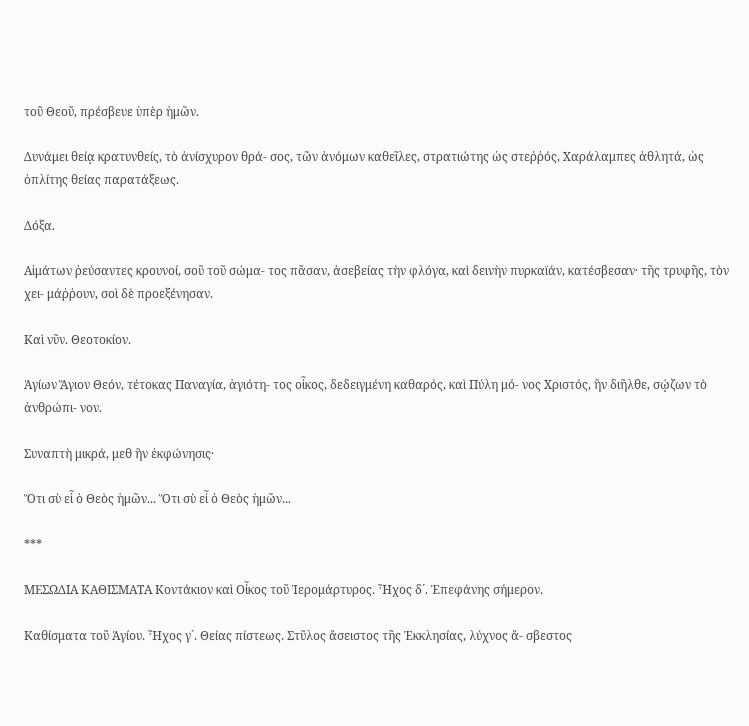τοῦ Θεοῦ, πρέσβευε ὑπὲρ ἡμῶν.

Δυνάμει θείᾳ κρατυνθείς, τὸ ἀνίσχυρον θρά‐ σος, τῶν ἀνόμων καθεῖλες, στρατιώτης ὡς στεῤῥός, Χαράλαμπες ἀθλητά, ὡς ὁπλίτης θείας παρατάξεως.

Δόξα.

Αἱμάτων ῥεύσαντες κρουνοί, σοῦ τοῦ σώμα‐ τος πᾶσαν, ἀσεβείας τὴν φλόγα, καὶ δεινὴν πυρκαϊάν, κατέσβεσαν· τῆς τρυφῆς, τὸν χει‐ μάῤῥουν, σοὶ δὲ προεξένησαν.

Καὶ νῦν. Θεοτοκίον.

Ἁγίων Ἅγιον Θεόν, τέτοκας Παναγία, ἁγιότη‐ τος οἶκος, δεδειγμένη καθαρός, καὶ Πύλη μό‐ νος Χριστός, ἣν διῆλθε, σῴζων τὸ ἀνθρώπι‐ νον.

Συναπτὴ μικρά, μεθ ἣν ἐκφώνησις·

Ὅτι σὺ εἶ ὁ Θεὸς ἡμῶν... Ὅτι σὺ εἶ ὁ Θεὸς ἡμῶν...

***

ΜΕΣΩΔΙΑ ΚΑΘΙΣΜΑΤΑ Κοντάκιον καὶ Οἶκος τοῦ Ἱερομάρτυρος. Ἦχος δ´. Ἐπεφάνης σήμερον.

Καθίσματα τοῦ Ἁγίου. Ἦχος γ´. Θείας πίστεως. Στῦλος ἄσειστος τῆς Ἐκκλησίας, λύχνος ἄ‐ σβεστος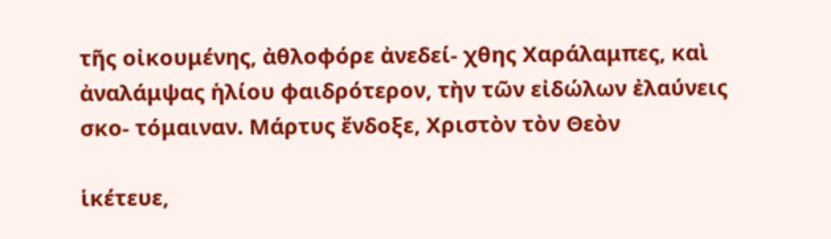τῆς οἰκουμένης, ἀθλοφόρε ἀνεδεί‐ χθης Χαράλαμπες, καὶ ἀναλάμψας ἡλίου φαιδρότερον, τὴν τῶν εἰδώλων ἐλαύνεις σκο‐ τόμαιναν. Μάρτυς ἔνδοξε, Χριστὸν τὸν Θεὸν

ἱκέτευε,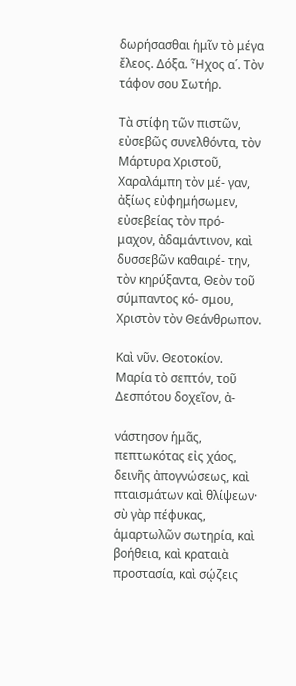δωρήσασθαι ἡμῖν τὸ μέγα ἔλεος. Δόξα. Ἦχος α´. Τὸν τάφον σου Σωτήρ.

Τὰ στίφη τῶν πιστῶν, εὐσεβῶς συνελθόντα, τὸν Μάρτυρα Χριστοῦ, Χαραλάμπη τὸν μέ‐ γαν, ἀξίως εὐφημήσωμεν, εὐσεβείας τὸν πρό‐ μαχον, ἀδαμάντινον, καὶ δυσσεβῶν καθαιρέ‐ την, τὸν κηρύξαντα, Θεὸν τοῦ σύμπαντος κό‐ σμου, Χριστὸν τὸν Θεάνθρωπον.

Καὶ νῦν. Θεοτοκίον. Μαρία τὸ σεπτόν, τοῦ Δεσπότου δοχεῖον, ἀ‐

νάστησον ἡμᾶς, πεπτωκότας εἰς χάος, δεινῆς ἀπογνώσεως, καὶ πταισμάτων καὶ θλίψεων· σὺ γὰρ πέφυκας, ἁμαρτωλῶν σωτηρία, καὶ βοήθεια, καὶ κραταιὰ προστασία, καὶ σῴζεις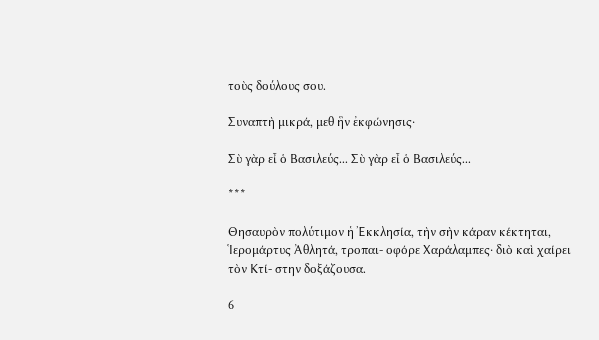τοὺς δούλους σου.

Συναπτὴ μικρά, μεθ ἣν ἐκφώνησις·

Σὺ γὰρ εἶ ὁ Βασιλεύς... Σὺ γὰρ εἶ ὁ Βασιλεύς...

***

Θησαυρὸν πολύτιμον ἡ Ἐκκλησία, τὴν σὴν κάραν κέκτηται, Ἱερομάρτυς Ἀθλητά, τροπαι‐ οφόρε Χαράλαμπες· διὸ καὶ χαίρει τὸν Κτί‐ στην δοξάζουσα.

6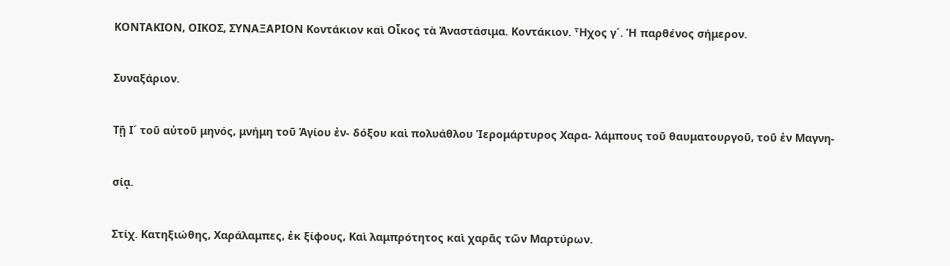ΚΟΝΤΑΚΙΟΝ, ΟΙΚΟΣ, ΣΥΝΑΞΑΡΙΟΝ Κοντάκιον καὶ Οἶκος τὰ Ἀναστάσιμα. Κοντάκιον. Ἦχος γ´. Ἡ παρθένος σήμερον.

Συναξάριον.

Τῇ Ι´ τοῦ αὐτοῦ μηνός, μνήμη τοῦ Ἁγίου ἐν‐ δόξου καὶ πολυάθλου Ἱερομάρτυρος Χαρα‐ λάμπους τοῦ θαυματουργοῦ, τοῦ ἐν Μαγνη‐

σίᾳ.

Στίχ. Κατηξιώθης, Χαράλαμπες, ἐκ ξίφους, Καὶ λαμπρότητος καὶ χαρᾶς τῶν Μαρτύρων.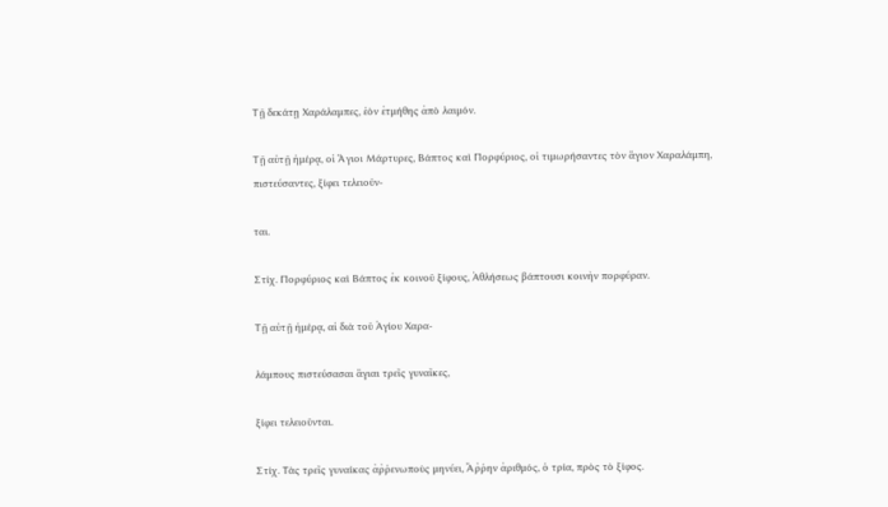Τῇ δεκάτῃ Χαράλαμπες, ἑὸν ἐτμήθης ἀπὸ λαιμόν.

Τῇ αὐτῇ ἡμέρᾳ, οἱ Ἅγιοι Μάρτυρες, Βάπτος καὶ Πορφύριος, οἱ τιμωρήσαντες τὸν ἅγιον Χαραλάμπη, πιστεύσαντες, ξίφει τελειοῦν‐

ται.

Στίχ. Πορφύριος καὶ Βάπτος ἐκ κοινοῦ ξίφους, Ἀθλήσεως βάπτουσι κοινὴν πορφύραν.

Τῇ αὐτῇ ἡμέρᾳ, αἱ διὰ τοῦ Ἁγίου Χαρα‐

λάμπους πιστεύσασαι ἅγιαι τρεῖς γυναῖκες,

ξίφει τελειοῦνται.

Στίχ. Τὰς τρεῖς γυναίκας ἀῤῥενωποὺς μηνύει, Ἄῤῥην ἀριθμός, ὁ τρία, πρὸς τὸ ξίφος.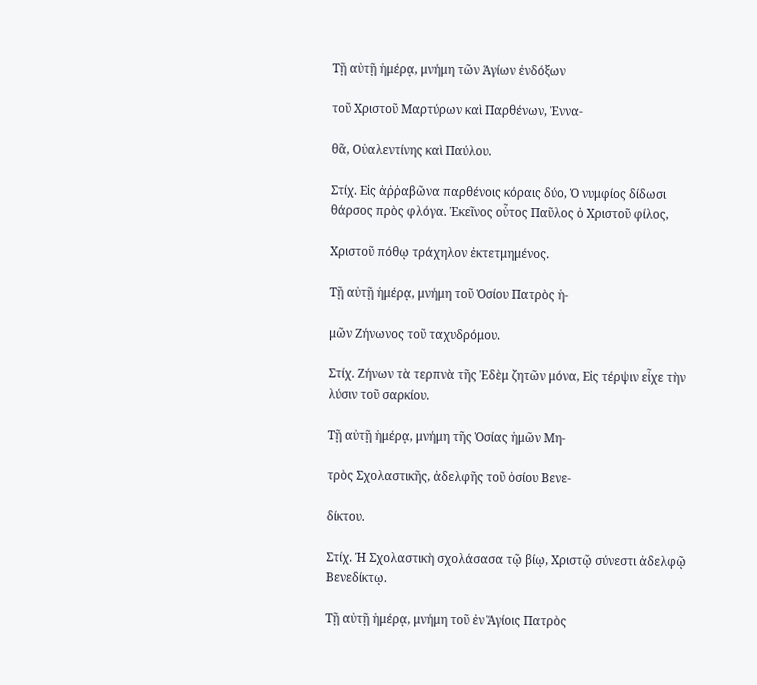Τῇ αὐτῇ ἡμέρᾳ, μνήμη τῶν Ἁγίων ἐνδόξων

τοῦ Χριστοῦ Μαρτύρων καὶ Παρθένων, Ἐννα‐

θᾶ, Οὐαλεντίνης καὶ Παύλου.

Στίχ. Εἰς ἀῤῥαβῶνα παρθένοις κόραις δύο, Ὁ νυμφίος δίδωσι θάρσος πρὸς φλόγα. Ἐκεῖνος οὗτος Παῦλος ὁ Χριστοῦ φίλος,

Χριστοῦ πόθῳ τράχηλον ἐκτετμημένος.

Τῇ αὐτῇ ἡμέρᾳ, μνήμη τοῦ Ὁσίου Πατρὸς ἡ‐

μῶν Ζήνωνος τοῦ ταχυδρόμου.

Στίχ. Ζήνων τὰ τερπνὰ τῆς Ἐδὲμ ζητῶν μόνα, Εἰς τέρψιν εἶχε τὴν λύσιν τοῦ σαρκίου.

Τῇ αὐτῇ ἡμέρᾳ, μνήμη τῆς Ὁσίας ἡμῶν Μη‐

τρὸς Σχολαστικῆς, ἀδελφῆς τοῦ ὁσίου Βενε‐

δίκτου.

Στίχ. Ἡ Σχολαστικὴ σχολάσασα τῷ βίῳ, Χριστῷ σύνεστι ἀδελφῷ Βενεδίκτῳ.

Τῇ αὐτῇ ἡμέρᾳ, μνήμη τοῦ ἐν Ἅγίοις Πατρὸς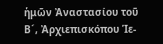ἡμῶν Ἀναστασίου τοῦ Β´, Ἀρχιεπισκόπου Ἱε‐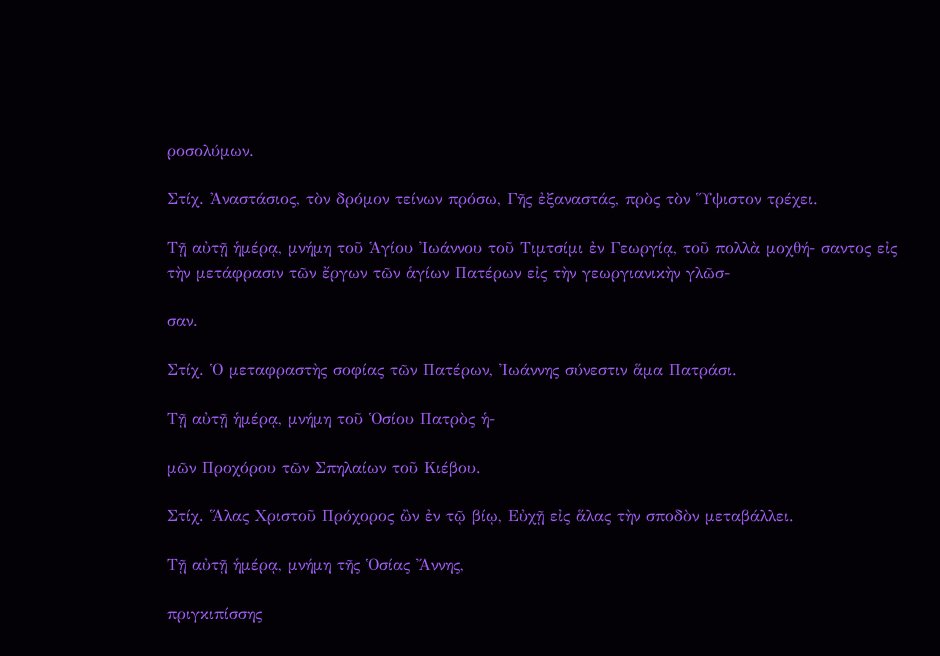ροσολύμων.

Στίχ. Ἀναστάσιος, τὸν δρόμον τείνων πρόσω, Γῆς ἐξαναστάς, πρὸς τὸν Ὕψιστον τρέχει.

Τῇ αὐτῇ ἡμέρᾳ, μνήμη τοῦ Ἁγίου Ἰωάννου τοῦ Τιμτσίμι ἐν Γεωργίᾳ, τοῦ πολλὰ μοχθή‐ σαντος εἰς τὴν μετάφρασιν τῶν ἔργων τῶν ἁγίων Πατέρων εἰς τὴν γεωργιανικὴν γλῶσ‐

σαν.

Στίχ. Ὁ μεταφραστὴς σοφίας τῶν Πατέρων, Ἰωάννης σύνεστιν ἅμα Πατράσι.

Τῇ αὐτῇ ἡμέρᾳ, μνήμη τοῦ Ὁσίου Πατρὸς ἡ‐

μῶν Προχόρου τῶν Σπηλαίων τοῦ Κιέβου.

Στίχ. Ἅλας Χριστοῦ Πρόχορος ὢν ἐν τῷ βίῳ, Εὐχῇ εἰς ἅλας τὴν σποδὸν μεταβάλλει.

Τῇ αὐτῇ ἡμέρᾳ, μνήμη τῆς Ὁσίας Ἄννης,

πριγκιπίσσης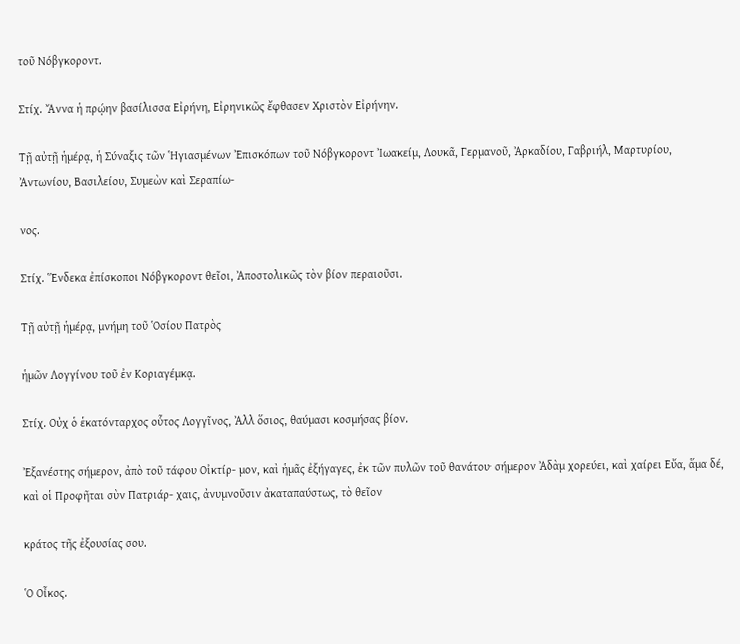τοῦ Νόβγκοροντ.

Στίχ. Ἄννα ἡ πρῴην βασίλισσα Εἰρήνη, Εἰρηνικῶς ἔφθασεν Χριστὸν Εἰρήνην.

Τῇ αὐτῇ ἡμέρᾳ, ἡ Σύναξις τῶν Ἡγιασμένων Ἐπισκόπων τοῦ Νόβγκοροντ Ἰωακείμ, Λουκᾶ, Γερμανοῦ, Ἀρκαδίου, Γαβριήλ, Μαρτυρίου, Ἀντωνίου, Βασιλείου, Συμεὼν καὶ Σεραπίω‐

νος.

Στίχ. Ἕνδεκα ἐπίσκοποι Νόβγκοροντ θεῖοι, Ἀποστολικῶς τὸν βίον περαιοῦσι.

Τῇ αὐτῇ ἡμέρᾳ, μνήμη τοῦ Ὁσίου Πατρὸς

ἡμῶν Λογγίνου τοῦ ἐν Κοριαγέμκᾳ.

Στίχ. Οὐχ ὁ ἑκατόνταρχος οὗτος Λογγῖνος, Ἀλλ ὅσιος, θαύμασι κοσμήσας βίον.

Ἐξανέστης σήμερον, ἀπὸ τοῦ τάφου Οἰκτίρ‐ μον, καὶ ἡμᾶς ἐξήγαγες, ἐκ τῶν πυλῶν τοῦ θανάτου· σήμερον Ἀδὰμ χορεύει, καὶ χαίρει Εὔα, ἅμα δέ, καὶ οἱ Προφῆται σὺν Πατριάρ‐ χαις, ἀνυμνοῦσιν ἀκαταπαύστως, τὸ θεῖον

κράτος τῆς ἐξουσίας σου.

Ὁ Οἶκος.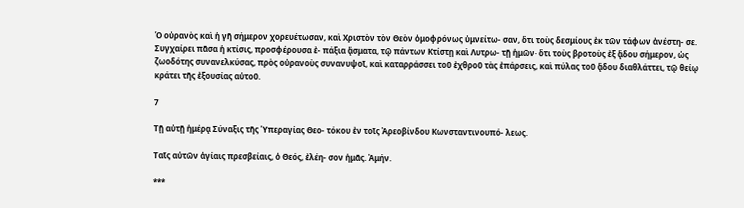Ὁ οὐρανὸς καὶ ἡ γῆ σήμερον χορευέτωσαν, καὶ Χριστὸν τὸν Θεὸν ὁμοφρόνως ὑμνείτω‐ σαν, ὅτι τοὺς δεσμίους ἐκ τῶν τάφων ἀνέστη‐ σε. Συγχαίρει πᾶσα ἡ κτίσις, προσφέρουσα ἐ‐ πάξια ᾄσματα, τῷ πάντων Κτίστῃ καὶ Λυτρω‐ τῇ ἡμῶν· ὅτι τοὺς βροτοὺς ἐξ ᾅδου σήμερον, ὡς ζωοδότης συνανελκύσας, πρὸς οὐρανοὺς συνανυψοῖ, καὶ καταρράσσει τοῦ ἐχθροῦ τὰς ἐπάρσεις, καὶ πύλας τοῦ ᾅδου διαθλάττει, τῷ θείῳ κράτει τῆς ἐξουσίας αὑτοῦ.

7

Τῇ αὐτῇ ἡμέρᾳ Σύναξις τῆς Ὑπεραγίας Θεο‐ τόκου ἐν τοῖς Ἀρεοβίνδου Κωνσταντινουπό‐ λεως.

Ταῖς αὐτῶν ἁγίαις πρεσβείαις, ὁ Θεός, ἐλέη‐ σον ἡμᾶς. Ἀμήν.

***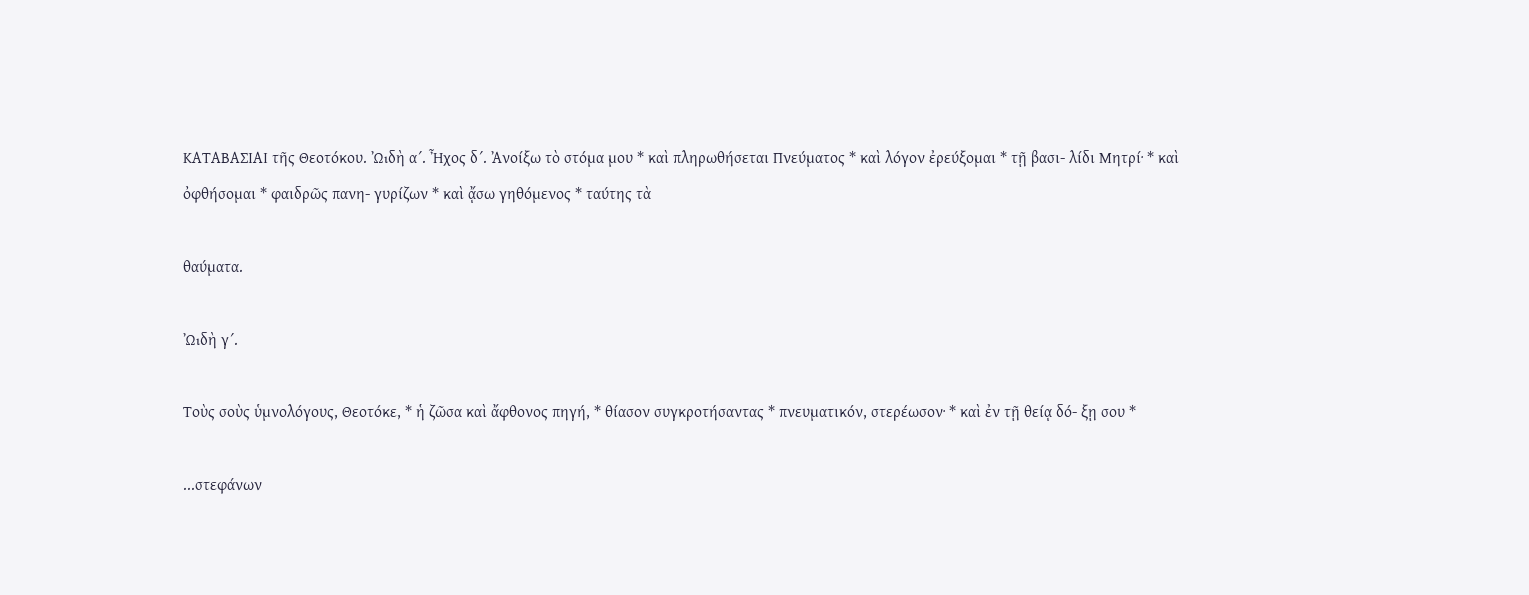ΚΑΤΑΒΑΣΙΑΙ τῆς Θεοτόκου. ᾨδὴ α´. Ἦχος δ´. Ἀνοίξω τὸ στόμα μου * καὶ πληρωθήσεται Πνεύματος * καὶ λόγον ἐρεύξομαι * τῇ βασι‐ λίδι Μητρί· * καὶ ὀφθήσομαι * φαιδρῶς πανη‐ γυρίζων * καὶ ᾄσω γηθόμενος * ταύτης τὰ

θαύματα.

ᾨδὴ γ´.

Τοὺς σοὺς ὑμνολόγους, Θεοτόκε, * ἡ ζῶσα καὶ ἄφθονος πηγή, * θίασον συγκροτήσαντας * πνευματικόν, στερέωσον· * καὶ ἐν τῇ θείᾳ δό‐ ξῃ σου *

...στεφάνων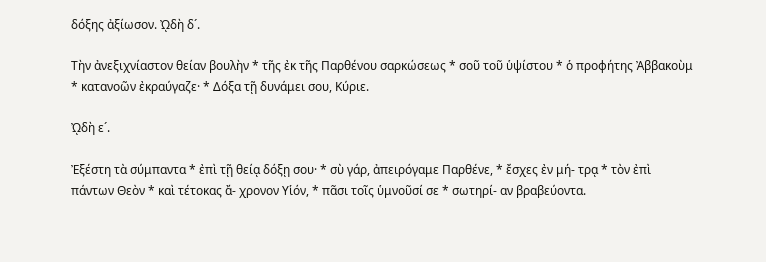δόξης ἀξίωσον. ᾨδὴ δ´.

Τὴν ἀνεξιχνίαστον θείαν βουλὴν * τῆς ἐκ τῆς Παρθένου σαρκώσεως * σοῦ τοῦ ὑψίστου * ὁ προφήτης Ἀββακοὺμ * κατανοῶν ἐκραύγαζε· * Δόξα τῇ δυνάμει σου, Κύριε.

ᾨδὴ ε´.

Ἐξέστη τὰ σύμπαντα * ἐπὶ τῇ θείᾳ δόξῃ σου· * σὺ γάρ, ἀπειρόγαμε Παρθένε, * ἔσχες ἐν μή‐ τρᾳ * τὸν ἐπὶ πάντων Θεὸν * καὶ τέτοκας ἄ‐ χρονον Υἱόν, * πᾶσι τοῖς ὑμνοῦσί σε * σωτηρί‐ αν βραβεύοντα.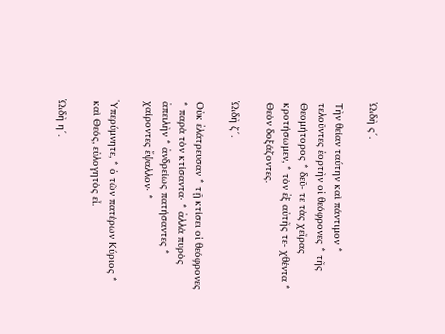ᾨδὴ ς´.

Τὴν θείαν ταύτην καὶ πάντιμον * τελοῦντες ἑορτὴν οἱ θεόφρονες * τῆς Θεομήτορος * δεῦ‐ τε τὰς χεῖρας κροτήσωμεν, * τὸν ἐξ αὐτῆς τε‐ χθέντα * Θεὸν δοξάζοντες.

ᾨδὴ ζ´.

Οὐκ ἐλάτρευσαν * τῇ κτίσει οἱ θεόφρονες * παρὰ τὸν κτίσαντα· * ἀλλὰ πυρὸς ἀπειλὴν * ἀνδρείως πατήσαντες * χαίροντες ἔψαλλον· *

Ὑπερύμνητε, * ὁ τῶν πατέρων Κύριος * καὶ Θεός, εὐλογητὸς εἶ.

ᾨδὴ η´.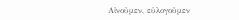Αἰνοῦμεν, εὐλογοῦμεν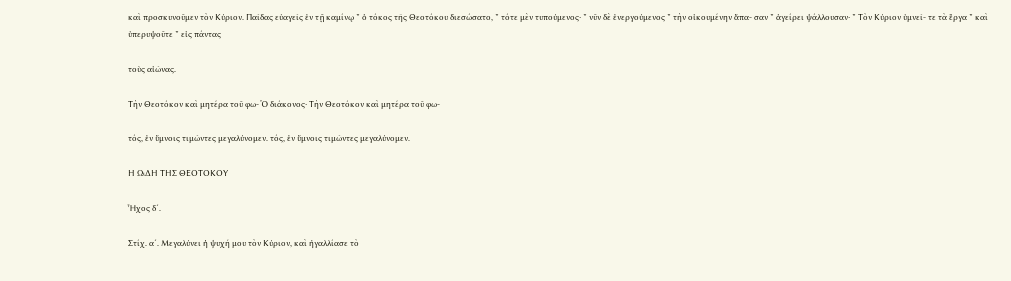καὶ προσκυνοῦμεν τὸν Κύριον. Παῖδας εὐαγεῖς ἐν τῇ καμίνῳ * ὁ τόκος τῆς Θεοτόκου διεσώσατο, * τότε μὲν τυπούμενος· * νῦν δὲ ἐνεργούμενος * τὴν οἰκουμένην ἅπα‐ σαν * ἀγείρει ψάλλουσαν· * Τὸν Κύριον ὑμνεῖ‐ τε τὰ ἔργα * καὶ ὑπερυψοῦτε * εἰς πάντας

τοὺς αἰῶνας.

Τὴν Θεοτόκον καὶ μητέρα τοῦ φω‐ Ὁ διάκονος· Τὴν Θεοτόκον καὶ μητέρα τοῦ φω‐

τός, ἐν ὕμνοις τιμῶντες μεγαλύνομεν. τός, ἐν ὕμνοις τιμῶντες μεγαλύνομεν.

Η ῼΔΗ ΤΗΣ ΘΕΟΤΟΚΟΥ

Ἦχος δ´.

Στίχ. α´. Μεγαλύνει ἡ ψυχή μου τὸν Κύριον, καὶ ἠγαλλίασε τὸ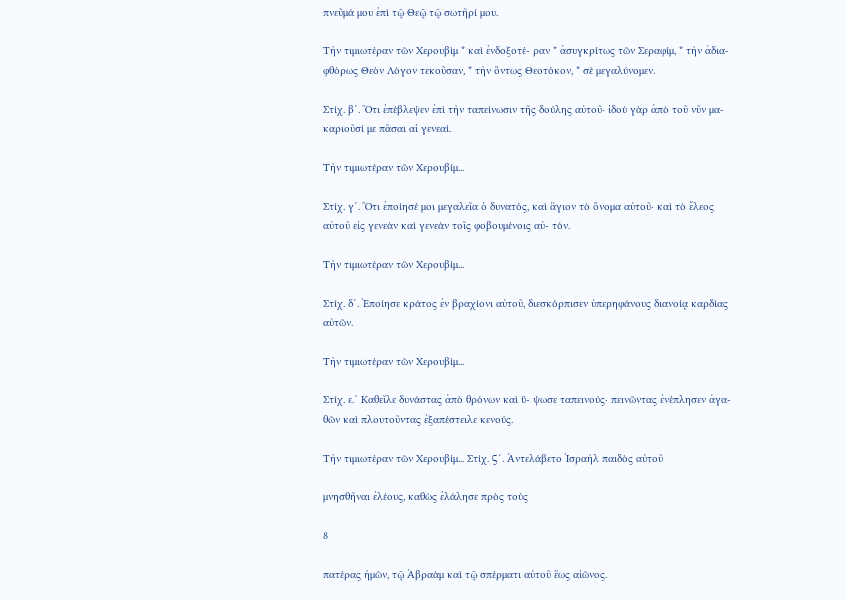πνεῦμά μου ἐπὶ τῷ Θεῷ τῷ σωτῆρί μου.

Τὴν τιμιωτέραν τῶν Χερουβὶμ * καὶ ἐνδοξοτέ‐ ραν * ἀσυγκρίτως τῶν Σεραφίμ, * τὴν ἀδια‐ φθόρως Θεὸν Λόγον τεκοῦσαν, * τὴν ὄντως Θεοτόκον, * σὲ μεγαλύνομεν.

Στίχ. β´. Ὅτι ἐπέβλεψεν ἐπὶ τὴν ταπείνωσιν τῆς δούλης αὐτοῦ· ἰδοὺ γὰρ ἀπὸ τοῦ νῦν μα‐ καριοῦσί με πᾶσαι αἱ γενεαί.

Τὴν τιμιωτέραν τῶν Χερουβίμ...

Στίχ. γ´. Ὅτι ἐποίησέ μοι μεγαλεῖα ὁ δυνατός, καὶ ἅγιον τὸ ὄνομα αὐτοῦ· καὶ τὸ ἔλεος αὐτοῦ εἰς γενεὰν καὶ γενεὰν τοῖς φοβουμένοις αὐ‐ τόν.

Τὴν τιμιωτέραν τῶν Χερουβίμ...

Στίχ. δ´. Ἐποίησε κράτος ἐν βραχίονι αὐτοῦ, διεσκόρπισεν ὑπερηφάνους διανοίᾳ καρδίας αὐτῶν.

Τὴν τιμιωτέραν τῶν Χερουβίμ...

Στίχ. ε.´ Καθεῖλε δυνάστας ἀπὸ θρόνων καὶ ὕ‐ ψωσε ταπεινούς· πεινῶντας ἐνέπλησεν ἀγα‐ θῶν καὶ πλουτοῦντας ἐξαπέστειλε κενούς.

Τὴν τιμιωτέραν τῶν Χερουβίμ... Στίχ. Ϛ´. Ἀντελάβετο Ἰσραὴλ παιδὸς αὐτοῦ

μνησθῆναι ἐλέους, καθὼς ἐλάλησε πρὸς τοὺς

8

πατέρας ἡμῶν, τῷ Ἀβραὰμ καὶ τῷ σπέρματι αὐτοῦ ἕως αἰῶνος.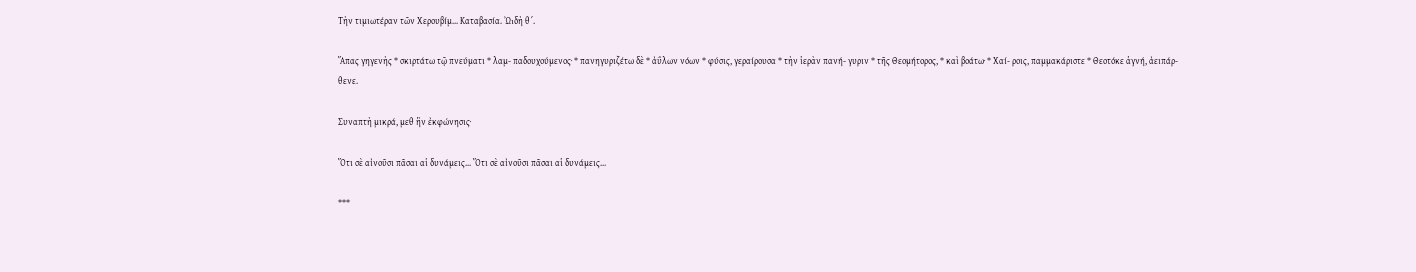Τὴν τιμιωτέραν τῶν Χερουβίμ... Καταβασία. ᾨδὴ θ´.

Ἅπας γηγενὴς * σκιρτάτω τῷ πνεύματι * λαμ‐ παδουχούμενος· * πανηγυριζέτω δὲ * ἀΰλων νόων * φύσις, γεραίρουσα * τὴν ἱερὰν πανή‐ γυριν * τῆς Θεομήτορος, * καὶ βοάτω· * Χαί‐ ροις, παμμακάριστε * Θεοτόκε ἁγνή, ἀειπάρ‐ θενε.

Συναπτὴ μικρά, μεθ ἣν ἐκφώνησις·

Ὅτι σὲ αἰνοῦσι πᾶσαι αἱ δυνάμεις... Ὅτι σὲ αἰνοῦσι πᾶσαι αἱ δυνάμεις...

***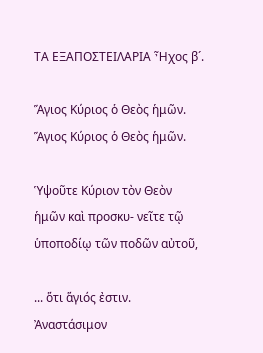ΤΑ ΕΞΑΠΟΣΤΕΙΛΑΡΙΑ Ἦχος β´.

Ἅγιος Κύριος ὁ Θεὸς ἡμῶν. Ἅγιος Κύριος ὁ Θεὸς ἡμῶν.

Ὑψοῦτε Κύριον τὸν Θεὸν ἡμῶν καὶ προσκυ‐ νεῖτε τῷ ὑποποδίῳ τῶν ποδῶν αὐτοῦ,

... ὅτι ἅγιός ἐστιν. Ἀναστάσιμον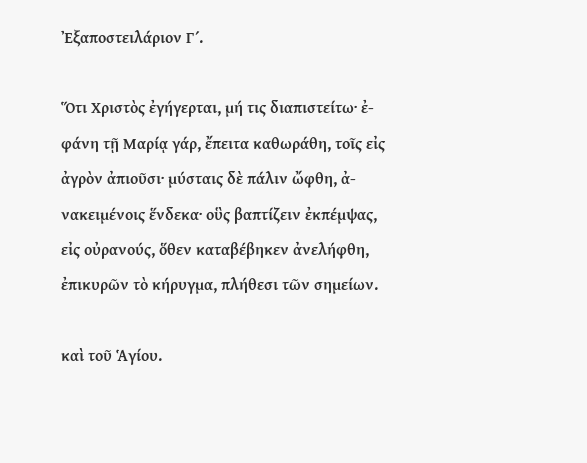Ἐξαποστειλάριον Γ´.

Ὅτι Χριστὸς ἐγήγερται, μή τις διαπιστείτω· ἐ‐ φάνη τῇ Μαρίᾳ γάρ, ἔπειτα καθωράθη, τοῖς εἰς ἀγρὸν ἀπιοῦσι· μύσταις δὲ πάλιν ὤφθη, ἀ‐ νακειμένοις ἕνδεκα· οὓς βαπτίζειν ἐκπέμψας, εἰς οὐρανούς, ὅθεν καταβέβηκεν ἀνελήφθη, ἐπικυρῶν τὸ κήρυγμα, πλήθεσι τῶν σημείων.

καὶ τοῦ Ἁγίου.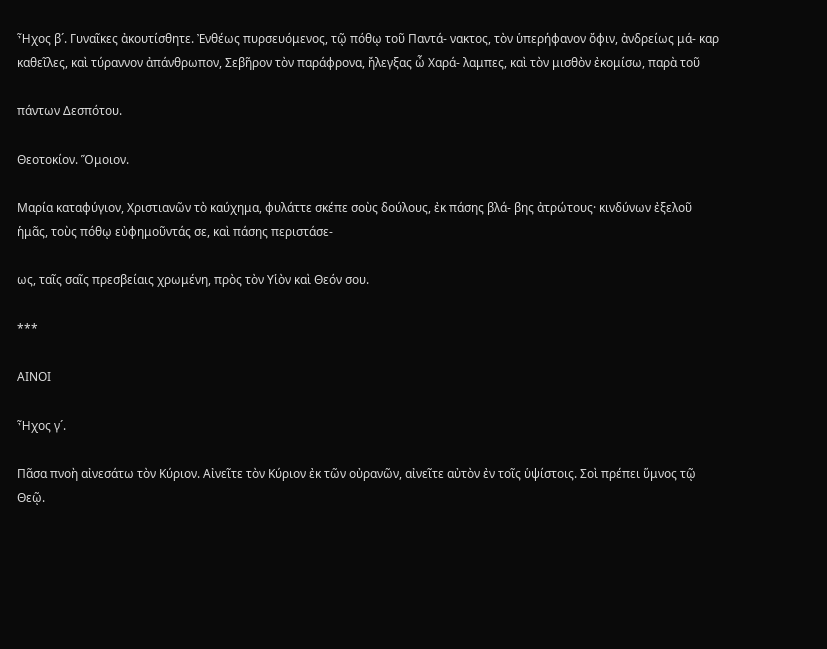Ἦχος β´. Γυναῖκες ἀκουτίσθητε. Ἐνθέως πυρσευόμενος, τῷ πόθῳ τοῦ Παντά‐ νακτος, τὸν ὑπερήφανον ὄφιν, ἀνδρείως μά‐ καρ καθεῖλες, καὶ τύραννον ἀπάνθρωπον, Σεβῆρον τὸν παράφρονα, ἤλεγξας ὦ Χαρά‐ λαμπες, καὶ τὸν μισθὸν ἐκομίσω, παρὰ τοῦ

πάντων Δεσπότου.

Θεοτοκίον. Ὅμοιον.

Μαρία καταφύγιον, Χριστιανῶν τὸ καύχημα, φυλάττε σκέπε σοὺς δούλους, ἐκ πάσης βλά‐ βης ἀτρώτους· κινδύνων ἐξελοῦ ἡμᾶς, τοὺς πόθῳ εὐφημοῦντάς σε, καὶ πάσης περιστάσε‐

ως, ταῖς σαῖς πρεσβείαις χρωμένη, πρὸς τὸν Υἱὸν καὶ Θεόν σου.

***

ΑΙΝΟΙ

Ἦχος γ´.

Πᾶσα πνοὴ αἰνεσάτω τὸν Κύριον. Αἰνεῖτε τὸν Κύριον ἐκ τῶν οὐρανῶν, αἰνεῖτε αὐτὸν ἐν τοῖς ὑψίστοις. Σοὶ πρέπει ὕμνος τῷ Θεῷ.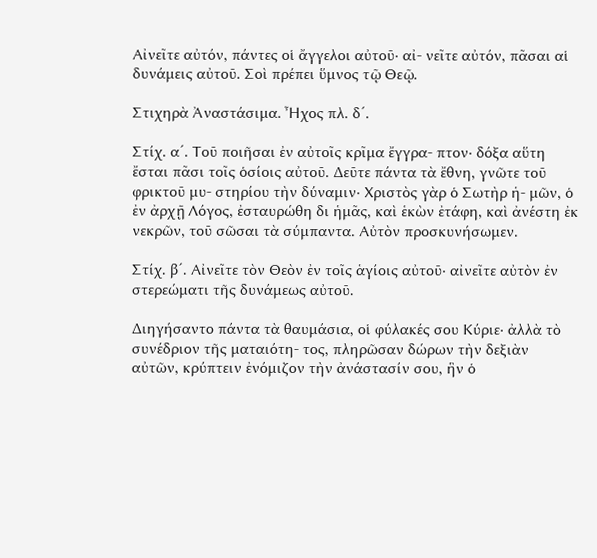Αἰνεῖτε αὐτόν, πάντες οἱ ἄγγελοι αὐτοῦ· αἰ‐ νεῖτε αὐτόν, πᾶσαι αἱ δυνάμεις αὐτοῦ. Σοὶ πρέπει ὕμνος τῷ Θεῷ.

Στιχηρὰ Ἀναστάσιμα. Ἦχος πλ. δ´.

Στίχ. α´. Τοῦ ποιῆσαι ἐν αὐτοῖς κρῖμα ἔγγρα‐ πτον· δόξα αὕτη ἔσται πᾶσι τοῖς ὁσίοις αὐτοῦ. Δεῦτε πάντα τὰ ἔθνη, γνῶτε τοῦ φρικτοῦ μυ‐ στηρίου τὴν δύναμιν· Χριστὸς γὰρ ὁ Σωτὴρ ἡ‐ μῶν, ὁ ἐν ἀρχῇ Λόγος, ἐσταυρώθη δι ἡμᾶς, καὶ ἑκὼν ἐτάφη, καὶ ἀνέστη ἐκ νεκρῶν, τοῦ σῶσαι τὰ σύμπαντα. Αὐτὸν προσκυνήσωμεν.

Στίχ. β´. Αἰνεῖτε τὸν Θεὸν ἐν τοῖς ἁγίοις αὐτοῦ· αἰνεῖτε αὐτὸν ἐν στερεώματι τῆς δυνάμεως αὐτοῦ.

Διηγήσαντο πάντα τὰ θαυμάσια, οἱ φύλακές σου Κύριε· ἀλλὰ τὸ συνέδριον τῆς ματαιότη‐ τος, πληρῶσαν δώρων τὴν δεξιὰν αὐτῶν, κρύπτειν ἐνόμιζον τὴν ἀνάστασίν σου, ἣν ὁ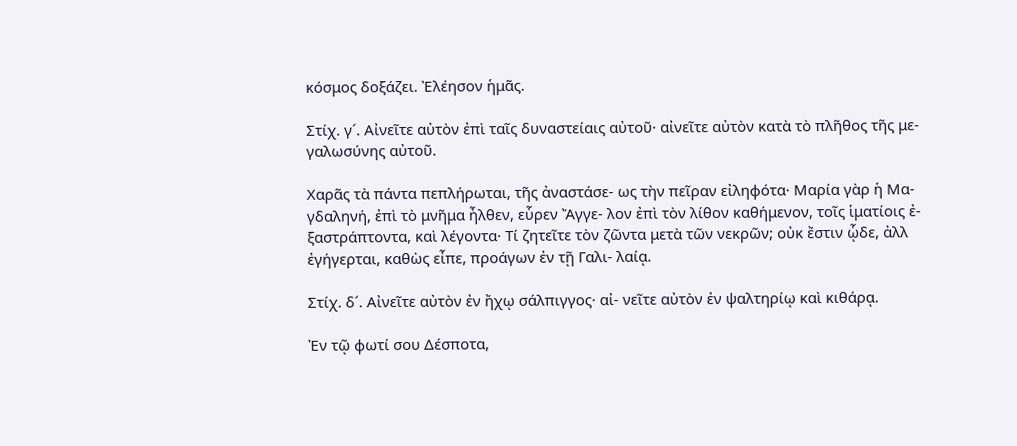κόσμος δοξάζει. Ἐλέησον ἡμᾶς.

Στίχ. γ´. Αἰνεῖτε αὐτὸν ἐπὶ ταῖς δυναστείαις αὐτοῦ· αἰνεῖτε αὐτὸν κατὰ τὸ πλῆθος τῆς με‐ γαλωσύνης αὐτοῦ.

Χαρᾶς τὰ πάντα πεπλήρωται, τῆς ἀναστάσε‐ ως τὴν πεῖραν εἰληφότα· Μαρία γὰρ ἡ Μα‐ γδαληνή, ἐπὶ τὸ μνῆμα ἦλθεν, εὗρεν Ἄγγε‐ λον ἐπὶ τὸν λίθον καθήμενον, τοῖς ἱματίοις ἐ‐ ξαστράπτοντα, καὶ λέγοντα· Τί ζητεῖτε τὸν ζῶντα μετὰ τῶν νεκρῶν; οὐκ ἔστιν ᾧδε, ἀλλ ἐγήγερται, καθὼς εἶπε, προάγων ἐν τῇ Γαλι‐ λαίᾳ.

Στίχ. δ´. Αἰνεῖτε αὐτὸν ἐν ἤχῳ σάλπιγγος· αἰ‐ νεῖτε αὐτὸν ἐν ψαλτηρίῳ καὶ κιθάρᾳ.

Ἐν τῷ φωτί σου Δέσποτα,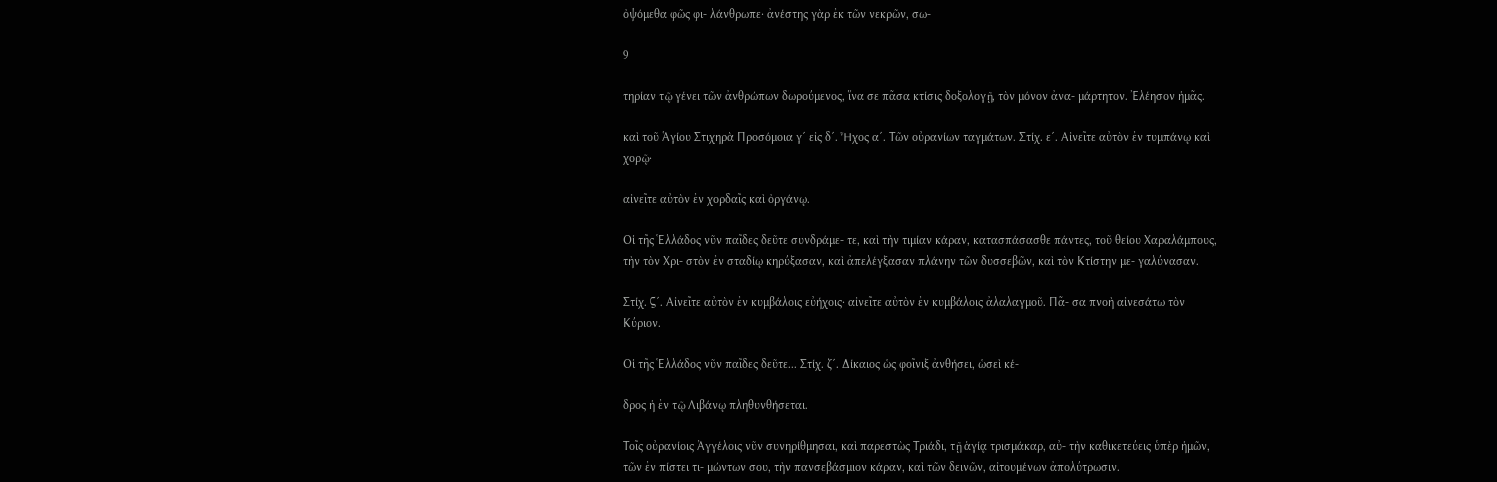ὀψόμεθα φῶς φι‐ λάνθρωπε· ἀνέστης γὰρ ἐκ τῶν νεκρῶν, σω‐

9

τηρίαν τῷ γένει τῶν ἀνθρώπων δωρούμενος, ἵνα σε πᾶσα κτίσις δοξολογῇ, τὸν μόνον ἀνα‐ μάρτητον. Ἐλέησον ἡμᾶς.

καὶ τοῦ Ἁγίου Στιχηρὰ Προσόμοια γ´ εἰς δ´. Ἦχος α´. Τῶν οὐρανίων ταγμάτων. Στίχ. ε´. Αἰνεῖτε αὐτὸν ἐν τυμπάνῳ καὶ χορῷ·

αἰνεῖτε αὐτὸν ἐν χορδαῖς καὶ ὀργάνῳ.

Οἱ τῆς Ἑλλάδος νῦν παῖδες δεῦτε συνδράμε‐ τε, καὶ τὴν τιμίαν κάραν, κατασπάσασθε πάντες, τοῦ θείου Χαραλάμπους, τὴν τὸν Χρι‐ στὸν ἐν σταδίῳ κηρύξασαν, καὶ ἀπελέγξασαν πλάνην τῶν δυσσεβῶν, καὶ τὸν Κτίστην με‐ γαλύνασαν.

Στίχ. Ϛ´. Αἰνεῖτε αὐτὸν ἐν κυμβάλοις εὐήχοις· αἰνεῖτε αὐτὸν ἐν κυμβάλοις ἀλαλαγμοῦ. Πᾶ‐ σα πνοὴ αἰνεσάτω τὸν Κύριον.

Οἱ τῆς Ἑλλάδος νῦν παῖδες δεῦτε... Στίχ. ζ´. Δίκαιος ὡς φοῖνιξ ἀνθήσει, ὡσεὶ κέ‐

δρος ἡ ἐν τῷ Λιβάνῳ πληθυνθήσεται.

Τοῖς οὐρανίοις Ἀγγέλοις νῦν συνηρίθμησαι, καὶ παρεστὼς Τριάδι, τῇ ἁγίᾳ τρισμάκαρ, αὐ‐ τὴν καθικετεύεις ὑπὲρ ἡμῶν, τῶν ἐν πίστει τι‐ μώντων σου, τὴν πανσεβάσμιον κάραν, καὶ τῶν δεινῶν, αἰτουμένων ἀπολύτρωσιν.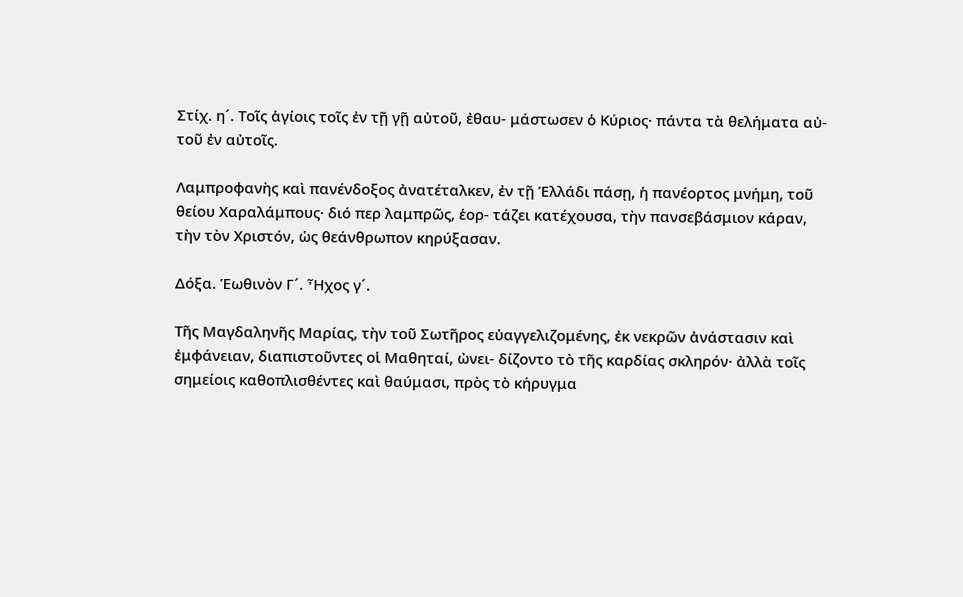Στίχ. η´. Τοῖς ἁγίοις τοῖς ἐν τῇ γῇ αὐτοῦ, ἐθαυ‐ μάστωσεν ὁ Κύριος· πάντα τὰ θελήματα αὐ‐ τοῦ ἐν αὐτοῖς.

Λαμπροφανὴς καὶ πανένδοξος ἀνατέταλκεν, ἐν τῇ Ἑλλάδι πάσῃ, ἡ πανέορτος μνήμη, τοῦ θείου Χαραλάμπους· διό περ λαμπρῶς, ἑορ‐ τάζει κατέχουσα, τὴν πανσεβάσμιον κάραν, τὴν τὸν Χριστόν, ὡς θεάνθρωπον κηρύξασαν.

Δόξα. Ἑωθινὸν Γ´. Ἦχος γ´.

Τῆς Μαγδαληνῆς Μαρίας, τὴν τοῦ Σωτῆρος εὐαγγελιζομένης, ἐκ νεκρῶν ἀνάστασιν καὶ ἐμφάνειαν, διαπιστοῦντες οἱ Μαθηταί, ὠνει‐ δίζοντο τὸ τῆς καρδίας σκληρόν· ἀλλὰ τοῖς σημείοις καθοπλισθέντες καὶ θαύμασι, πρὸς τὸ κήρυγμα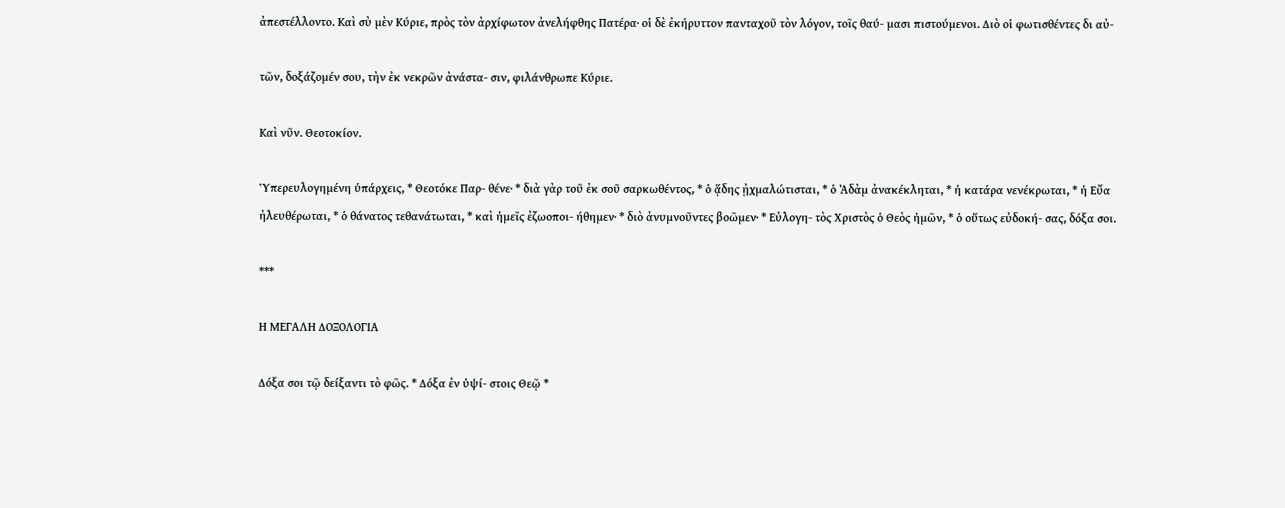ἀπεστέλλοντο. Καὶ σὺ μὲν Κύριε, πρὸς τὸν ἀρχίφωτον ἀνελήφθης Πατέρα· οἱ δὲ ἐκήρυττον πανταχοῦ τὸν λόγον, τοῖς θαύ‐ μασι πιστούμενοι. Διὸ οἱ φωτισθέντες δι αὐ‐

τῶν, δοξάζομέν σου, τὴν ἐκ νεκρῶν ἀνάστα‐ σιν, φιλάνθρωπε Κύριε.

Καὶ νῦν. Θεοτοκίον.

Ὑπερευλογημένη ὑπάρχεις, * Θεοτόκε Παρ‐ θένε· * διὰ γὰρ τοῦ ἐκ σοῦ σαρκωθέντος, * ὁ ᾅδης ᾐχμαλώτισται, * ὁ Ἀδὰμ ἀνακέκληται, * ἡ κατάρα νενέκρωται, * ἡ Εὔα ἠλευθέρωται, * ὁ θάνατος τεθανάτωται, * καὶ ἡμεῖς ἐζωοποι‐ ήθημεν· * διὸ ἀνυμνοῦντες βοῶμεν· * Εὐλογη‐ τὸς Χριστὸς ὁ Θεὸς ἡμῶν, * ὁ οὕτως εὐδοκή‐ σας, δόξα σοι.

***

Η ΜΕΓΑΛΗ ΔΟΞΟΛΟΓΙΑ

Δόξα σοι τῷ δείξαντι τὸ φῶς. * Δόξα ἐν ὑψί‐ στοις Θεῷ *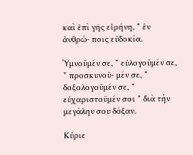καὶ ἐπὶ γῆς εἰρήνη, * ἐν ἀνθρώ‐ ποις εὐδοκία.

Ὑμνοῦμέν σε, * εὐλογοῦμέν σε, * προσκυνοῦ‐ μέν σε, * δοξολογοῦμέν σε, * εὐχαριστοῦμέν σοι * διὰ τὴν μεγάλην σου δόξαν.

Κύριε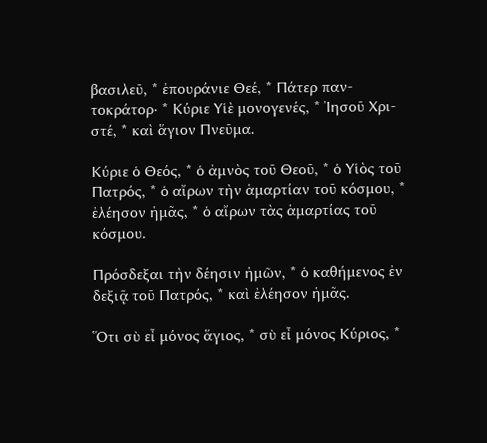βασιλεῦ, * ἐπουράνιε Θεέ, * Πάτερ παν‐ τοκράτορ· * Κύριε Υἱὲ μονογενές, * Ἰησοῦ Χρι‐ στέ, * καὶ ἅγιον Πνεῦμα.

Κύριε ὁ Θεός, * ὁ ἀμνὸς τοῦ Θεοῦ, * ὁ Υἱὸς τοῦ Πατρός, * ὁ αἴρων τὴν ἁμαρτίαν τοῦ κόσμου, * ἐλέησον ἡμᾶς, * ὁ αἴρων τὰς ἁμαρτίας τοῦ κόσμου.

Πρόσδεξαι τὴν δέησιν ἡμῶν, * ὁ καθήμενος ἐν δεξιᾷ τοῦ Πατρός, * καὶ ἐλέησον ἡμᾶς.

Ὅτι σὺ εἶ μόνος ἅγιος, * σὺ εἶ μόνος Κύριος, *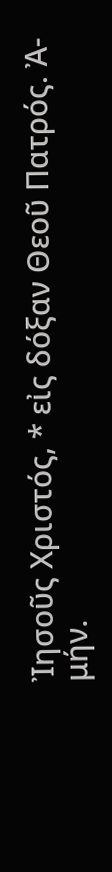Ἰησοῦς Χριστός, * εἰς δόξαν Θεοῦ Πατρός. Ἀ‐ μήν.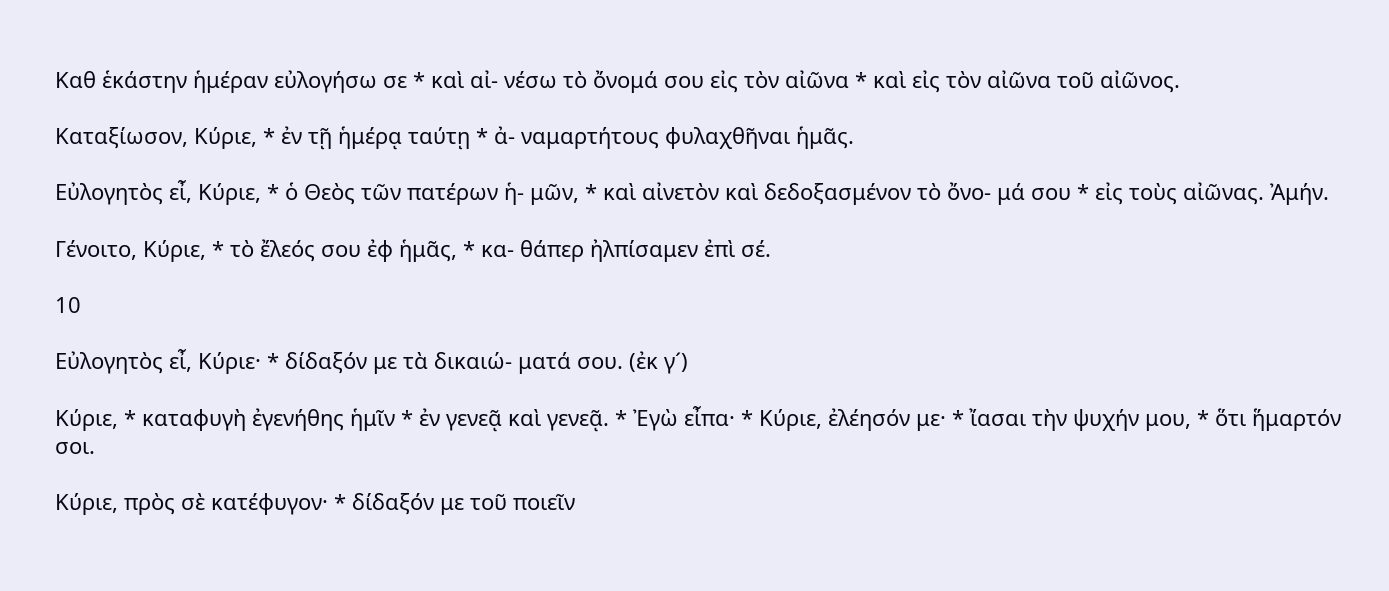Καθ ἑκάστην ἡμέραν εὐλογήσω σε * καὶ αἰ‐ νέσω τὸ ὄνομά σου εἰς τὸν αἰῶνα * καὶ εἰς τὸν αἰῶνα τοῦ αἰῶνος.

Καταξίωσον, Κύριε, * ἐν τῇ ἡμέρᾳ ταύτῃ * ἀ‐ ναμαρτήτους φυλαχθῆναι ἡμᾶς.

Εὐλογητὸς εἶ, Κύριε, * ὁ Θεὸς τῶν πατέρων ἡ‐ μῶν, * καὶ αἰνετὸν καὶ δεδοξασμένον τὸ ὄνο‐ μά σου * εἰς τοὺς αἰῶνας. Ἀμήν.

Γένοιτο, Κύριε, * τὸ ἔλεός σου ἐφ ἡμᾶς, * κα‐ θάπερ ἠλπίσαμεν ἐπὶ σέ.

10

Εὐλογητὸς εἶ, Κύριε· * δίδαξόν με τὰ δικαιώ‐ ματά σου. (ἐκ γ´)

Κύριε, * καταφυγὴ ἐγενήθης ἡμῖν * ἐν γενεᾷ καὶ γενεᾷ. * Ἐγὼ εἶπα· * Κύριε, ἐλέησόν με· * ἴασαι τὴν ψυχήν μου, * ὅτι ἥμαρτόν σοι.

Κύριε, πρὸς σὲ κατέφυγον· * δίδαξόν με τοῦ ποιεῖν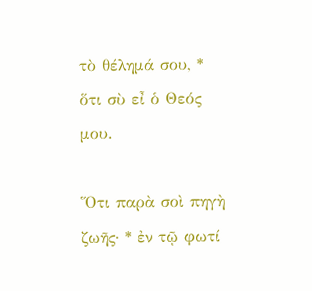τὸ θέλημά σου, * ὅτι σὺ εἶ ὁ Θεός μου.

Ὅτι παρὰ σοὶ πηγὴ ζωῆς· * ἐν τῷ φωτί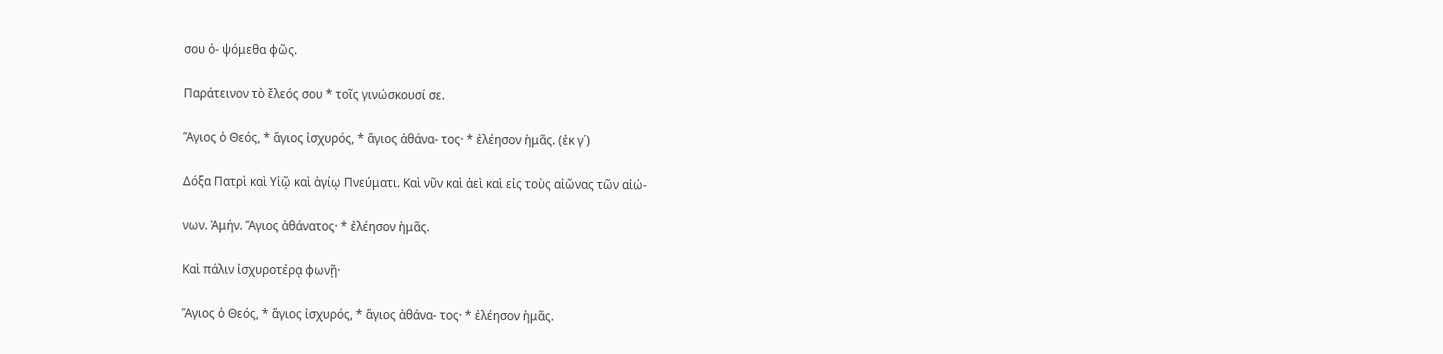σου ὀ‐ ψόμεθα φῶς.

Παράτεινον τὸ ἔλεός σου * τοῖς γινώσκουσί σε.

Ἅγιος ὁ Θεός, * ἅγιος ἰσχυρός, * ἅγιος ἀθάνα‐ τος· * ἐλέησον ἡμᾶς. (ἐκ γ´)

Δόξα Πατρὶ καὶ Υἱῷ καὶ ἁγίῳ Πνεύματι. Καὶ νῦν καὶ ἀεὶ καὶ εἰς τοὺς αἰῶνας τῶν αἰώ‐

νων. Ἀμήν. Ἅγιος ἀθάνατος· * ἐλέησον ἡμᾶς.

Καὶ πάλιν ἰσχυροτέρᾳ φωνῇ·

Ἅγιος ὁ Θεός, * ἅγιος ἰσχυρός, * ἅγιος ἀθάνα‐ τος· * ἐλέησον ἡμᾶς.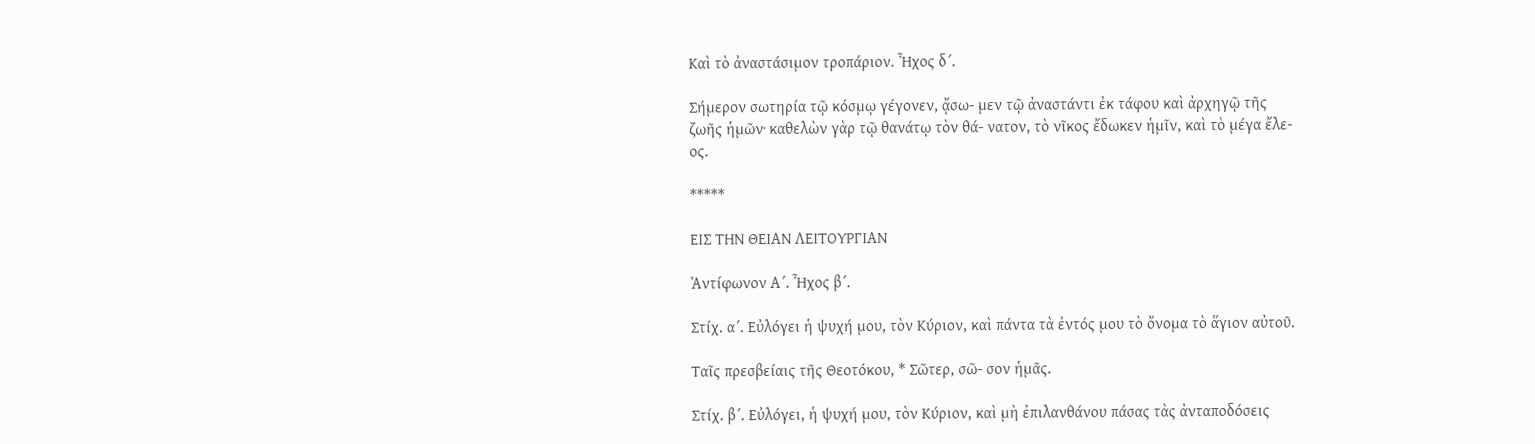Καὶ τὸ ἀναστάσιμον τροπάριον. Ἦχος δ´.

Σήμερον σωτηρία τῷ κόσμῳ γέγονεν, ᾄσω‐ μεν τῷ ἀναστάντι ἐκ τάφου καὶ ἀρχηγῷ τῆς ζωῆς ἡμῶν· καθελὼν γὰρ τῷ θανάτῳ τὸν θά‐ νατον, τὸ νῖκος ἔδωκεν ἡμῖν, καὶ τὸ μέγα ἔλε‐ ος.

*****

ΕΙΣ ΤΗΝ ΘΕΙΑΝ ΛΕΙΤΟΥΡΓΙΑΝ

Ἀντίφωνον Α´. Ἦχος β´.

Στίχ. α´. Εὐλόγει ἡ ψυχή μου, τὸν Κύριον, καὶ πάντα τὰ ἐντός μου τὸ ὄνομα τὸ ἅγιον αὐτοῦ.

Ταῖς πρεσβείαις τῆς Θεοτόκου, * Σῶτερ, σῶ‐ σον ἡμᾶς.

Στίχ. β´. Εὐλόγει, ἡ ψυχή μου, τὸν Κύριον, καὶ μὴ ἐπιλανθάνου πάσας τὰς ἀνταποδόσεις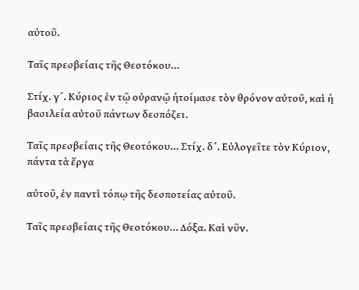αὐτοῦ.

Ταῖς πρεσβείαις τῆς Θεοτόκου...

Στίχ. γ´. Κύριος ἐν τῷ οὐρανῷ ἡτοίμασε τὸν θρόνον αὐτοῦ, καὶ ἡ βασιλεία αὐτοῦ πάντων δεσπόζει.

Ταῖς πρεσβείαις τῆς Θεοτόκου... Στίχ. δ´. Εὐλογεῖτε τὸν Κύριον, πάντα τὰ ἔργα

αὐτοῦ, ἐν παντὶ τόπῳ τῆς δεσποτείας αὐτοῦ.

Ταῖς πρεσβείαις τῆς Θεοτόκου... Δόξα. Καὶ νῦν.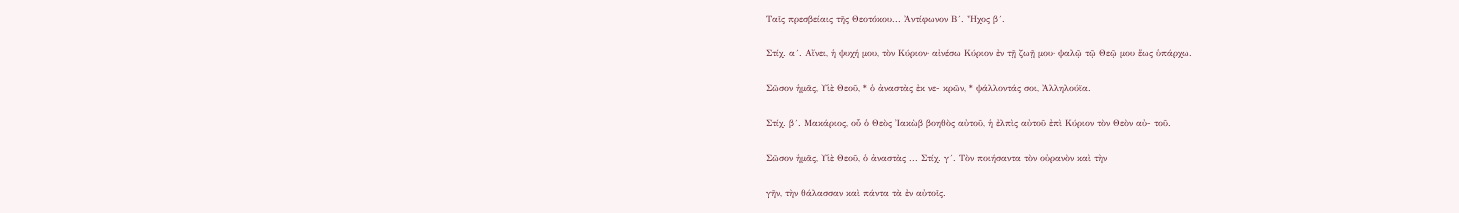Ταῖς πρεσβείαις τῆς Θεοτόκου... Ἀντίφωνον Β´. Ἦχος β´.

Στίχ. α´. Αἴνει, ἡ ψυχή μου, τὸν Κύριον· αἰνέσω Κύριον ἐν τῇ ζωῇ μου· ψαλῷ τῷ Θεῷ μου ἕως ὑπάρχω.

Σῶσον ἡμᾶς, Υἱὲ Θεοῦ, * ὁ ἀναστὰς ἐκ νε‐ κρῶν, * ψάλλοντάς σοι, Ἀλληλούϊα.

Στίχ. β´. Μακάριος, οὗ ὁ Θεὸς Ἰακὼβ βοηθὸς αὐτοῦ, ἡ ἐλπὶς αὐτοῦ ἐπὶ Κύριον τὸν Θεὸν αὐ‐ τοῦ.

Σῶσον ἡμᾶς, Υἱὲ Θεοῦ, ὁ ἀναστὰς ... Στίχ. γ´. Τὸν ποιήσαντα τὸν οὐρανὸν καὶ τὴν

γῆν, τὴν θάλασσαν καὶ πάντα τὰ ἐν αὐτοῖς.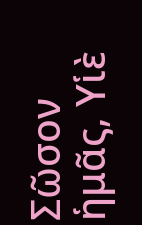Σῶσον ἡμᾶς, Υἱὲ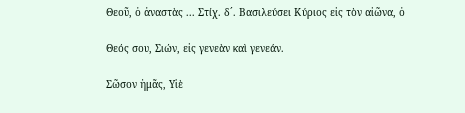Θεοῦ, ὁ ἀναστὰς ... Στίχ. δ´. Βασιλεύσει Κύριος εἰς τὸν αἰῶνα, ὁ

Θεός σου, Σιών, εἰς γενεὰν καὶ γενεάν.

Σῶσον ἡμᾶς, Υἱὲ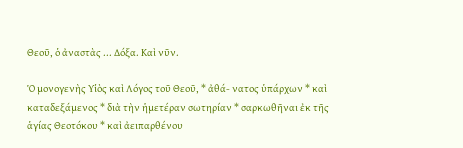Θεοῦ, ὁ ἀναστὰς ... Δόξα. Καὶ νῦν.

Ὁ μονογενὴς Υἱὸς καὶ Λόγος τοῦ Θεοῦ, * ἀθά‐ νατος ὑπάρχων * καὶ καταδεξάμενος * διὰ τὴν ἡμετέραν σωτηρίαν * σαρκωθῆναι ἐκ τῆς ἁγίας Θεοτόκου * καὶ ἀειπαρθένου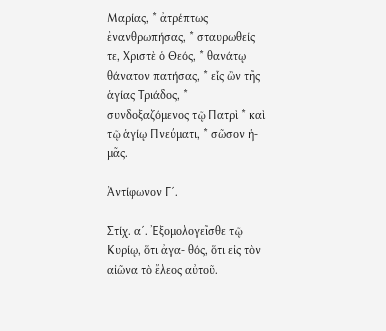Μαρίας, * ἀτρέπτως ἐνανθρωπήσας, * σταυρωθείς τε, Χριστὲ ὁ Θεός, * θανάτῳ θάνατον πατήσας, * εἷς ὢν τῆς ἁγίας Τριάδος, * συνδοξαζόμενος τῷ Πατρὶ * καὶ τῷ ἁγίῳ Πνεύματι, * σῶσον ἡ‐ μᾶς.

Ἀντίφωνον Γ´.

Στίχ. α´. Ἐξομολογεῖσθε τῷ Κυρίῳ, ὅτι ἀγα‐ θός, ὅτι εἰς τὸν αἰῶνα τὸ ἔλεος αὐτοῦ.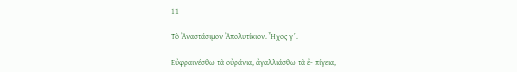11

Τὸ Ἀναστάσιμον Ἀπολυτίκιον. Ἦχος γ´.

Εὐφραινέσθω τὰ οὐράνια, ἀγαλλιάσθω τὰ ἐ‐ πίγεια,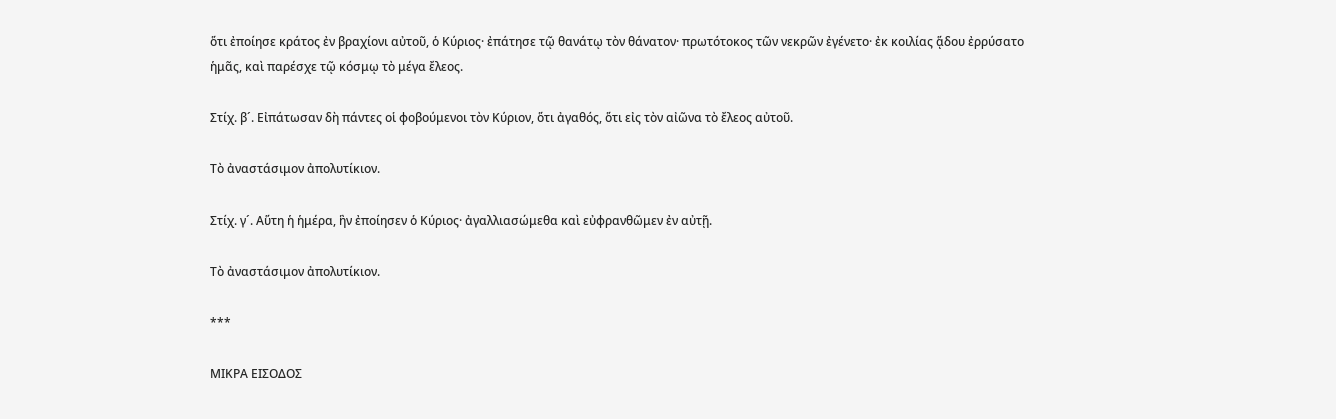ὅτι ἐποίησε κράτος ἐν βραχίονι αὐτοῦ, ὁ Κύριος· ἐπάτησε τῷ θανάτῳ τὸν θάνατον· πρωτότοκος τῶν νεκρῶν ἐγένετο· ἐκ κοιλίας ᾅδου ἐρρύσατο ἡμᾶς, καὶ παρέσχε τῷ κόσμῳ τὸ μέγα ἔλεος.

Στίχ. β´. Εἰπάτωσαν δὴ πάντες οἱ φοβούμενοι τὸν Κύριον, ὅτι ἀγαθός, ὅτι εἰς τὸν αἰῶνα τὸ ἔλεος αὐτοῦ.

Τὸ ἀναστάσιμον ἀπολυτίκιον.

Στίχ. γ´. Αὕτη ἡ ἡμέρα, ἣν ἐποίησεν ὁ Κύριος· ἀγαλλιασώμεθα καὶ εὐφρανθῶμεν ἐν αὐτῇ.

Τὸ ἀναστάσιμον ἀπολυτίκιον.

***

ΜΙΚΡΑ ΕΙΣΟΔΟΣ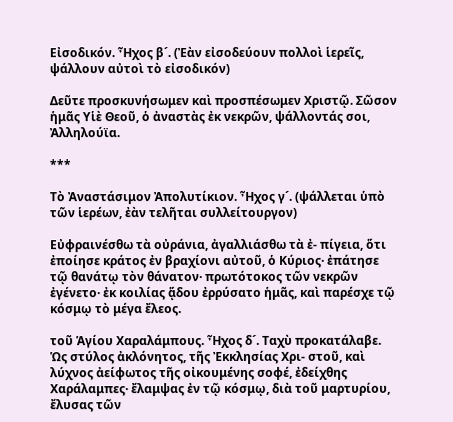Εἰσοδικόν. Ἦχος β´. (Ἐὰν εἰσοδεύουν πολλοὶ ἱερεῖς, ψάλλουν αὐτοὶ τὸ εἰσοδικόν)

Δεῦτε προσκυνήσωμεν καὶ προσπέσωμεν Χριστῷ. Σῶσον ἡμᾶς Υἱὲ Θεοῦ, ὁ ἀναστὰς ἐκ νεκρῶν, ψάλλοντάς σοι, Ἀλληλούϊα.

***

Τὸ Ἀναστάσιμον Ἀπολυτίκιον. Ἦχος γ´. (ψάλλεται ὑπὸ τῶν ἱερέων, ἐὰν τελῆται συλλείτουργον)

Εὐφραινέσθω τὰ οὐράνια, ἀγαλλιάσθω τὰ ἐ‐ πίγεια, ὅτι ἐποίησε κράτος ἐν βραχίονι αὐτοῦ, ὁ Κύριος· ἐπάτησε τῷ θανάτῳ τὸν θάνατον· πρωτότοκος τῶν νεκρῶν ἐγένετο· ἐκ κοιλίας ᾅδου ἐρρύσατο ἡμᾶς, καὶ παρέσχε τῷ κόσμῳ τὸ μέγα ἔλεος.

τοῦ Ἁγίου Χαραλάμπους. Ἦχος δ´. Ταχὺ προκατάλαβε. Ὡς στύλος ἀκλόνητος, τῆς Ἐκκλησίας Χρι‐ στοῦ, καὶ λύχνος ἀείφωτος τῆς οἰκουμένης σοφέ, ἐδείχθης Χαράλαμπες· ἔλαμψας ἐν τῷ κόσμῳ, διὰ τοῦ μαρτυρίου, ἔλυσας τῶν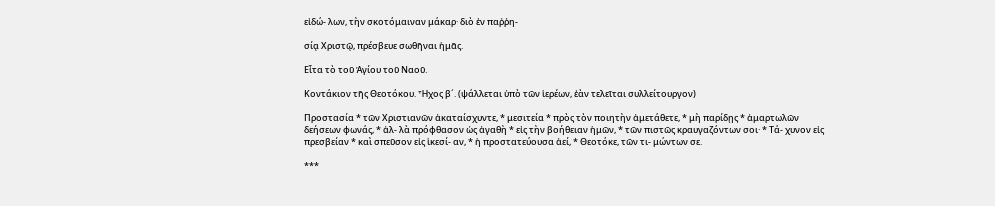εἰδώ‐ λων, τὴν σκοτόμαιναν μάκαρ· διὸ ἐν παῤῥη‐

σίᾳ Χριστῷ, πρέσβευε σωθῆναι ἡμᾶς.

Εἶτα τὸ τοῦ Ἁγίου τοῦ Ναοῦ.

Κοντάκιον τῆς Θεοτόκου. Ἦχος β´. (ψάλλεται ὑπὸ τῶν ἱερέων, ἐὰν τελεῖται συλλείτουργον)

Προστασία * τῶν Χριστιανῶν ἀκαταίσχυντε, * μεσιτεία * πρὸς τὸν ποιητὴν ἀμετάθετε, * μὴ παρίδῃς * ἁμαρτωλῶν δεήσεων φωνάς, * ἀλ‐ λὰ πρόφθασον ὡς ἀγαθὴ * εἰς τὴν βοήθειαν ἡμῶν, * τῶν πιστῶς κραυγαζόντων σοι· * Τά‐ χυνον εἰς πρεσβείαν * καὶ σπεῦσον εἰς ἱκεσί‐ αν, * ἡ προστατεύουσα ἀεί, * Θεοτόκε, τῶν τι‐ μώντων σε.

***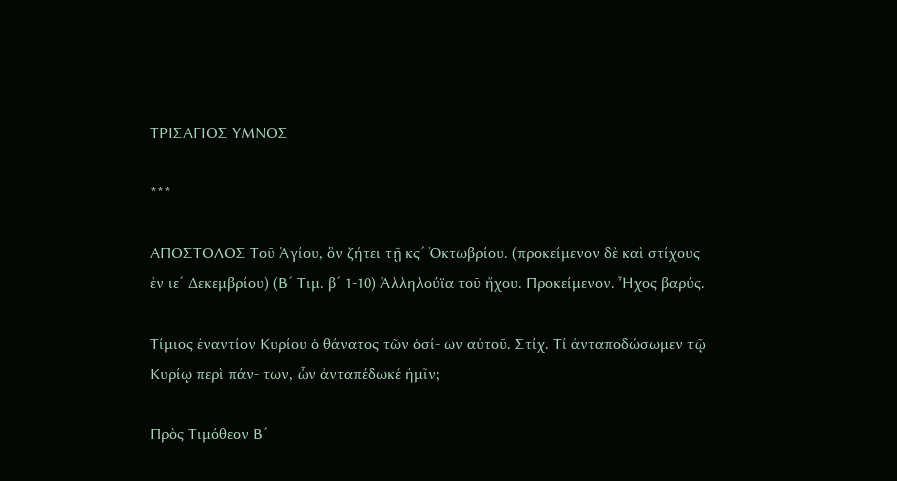ΤΡΙΣΑΓΙΟΣ ΥΜΝΟΣ

***

ΑΠΟΣΤΟΛΟΣ Τοῦ Ἁγίου, ὃν ζήτει τῇ κς´ Ὀκτωβρίου. (προκείμενον δὲ καὶ στίχους ἐν ιε´ Δεκεμβρίου) (Β´ Τιμ. β´ 1‐10) Ἀλληλούϊα τοῦ ἤχου. Προκείμενον. Ἦχος βαρύς.

Τίμιος ἐναντίον Κυρίου ὁ θάνατος τῶν ὁσί‐ ων αὐτοῦ. Στίχ. Τί ἀνταποδώσωμεν τῷ Κυρίῳ περὶ πάν‐ των, ὧν ἀνταπέδωκέ ἡμῖν;

Πρὸς Τιμόθεον Β´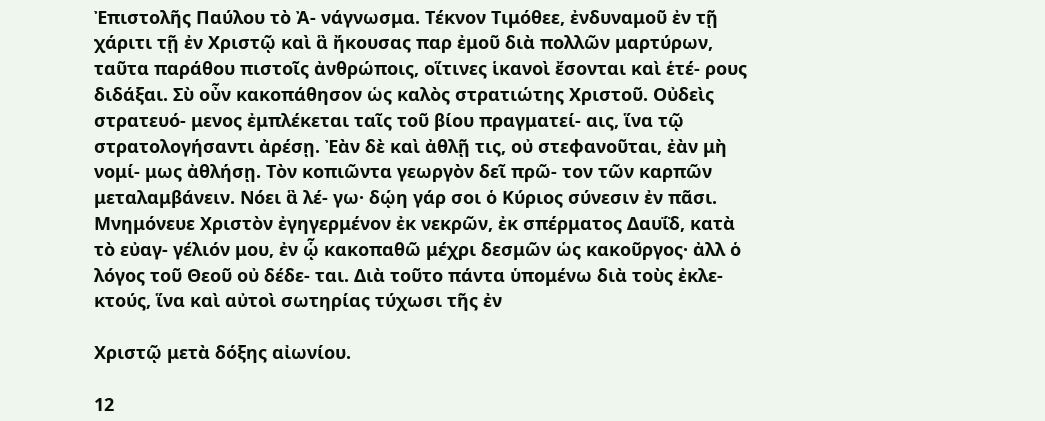Ἐπιστολῆς Παύλου τὸ Ἀ‐ νάγνωσμα. Τέκνον Τιμόθεε, ἐνδυναμοῦ ἐν τῇ χάριτι τῇ ἐν Χριστῷ καὶ ἃ ἤκουσας παρ ἐμοῦ διὰ πολλῶν μαρτύρων, ταῦτα παράθου πιστοῖς ἀνθρώποις, οἵτινες ἱκανοὶ ἔσονται καὶ ἑτέ‐ ρους διδάξαι. Σὺ οὖν κακοπάθησον ὡς καλὸς στρατιώτης Χριστοῦ. Οὐδεὶς στρατευό‐ μενος ἐμπλέκεται ταῖς τοῦ βίου πραγματεί‐ αις, ἵνα τῷ στρατολογήσαντι ἀρέσῃ. Ἐὰν δὲ καὶ ἀθλῇ τις, οὐ στεφανοῦται, ἐὰν μὴ νομί‐ μως ἀθλήσῃ. Τὸν κοπιῶντα γεωργὸν δεῖ πρῶ‐ τον τῶν καρπῶν μεταλαμβάνειν. Νόει ἃ λέ‐ γω· δῴη γάρ σοι ὁ Κύριος σύνεσιν ἐν πᾶσι. Μνημόνευε Χριστὸν ἐγηγερμένον ἐκ νεκρῶν, ἐκ σπέρματος Δαυΐδ, κατὰ τὸ εὐαγ‐ γέλιόν μου, ἐν ᾧ κακοπαθῶ μέχρι δεσμῶν ὡς κακοῦργος· ἀλλ ὁ λόγος τοῦ Θεοῦ οὐ δέδε‐ ται. Διὰ τοῦτο πάντα ὑπομένω διὰ τοὺς ἐκλε‐ κτούς, ἵνα καὶ αὐτοὶ σωτηρίας τύχωσι τῆς ἐν

Χριστῷ μετὰ δόξης αἰωνίου.

12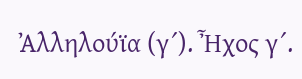Ἀλληλούϊα (γ´). Ἦχος γ´.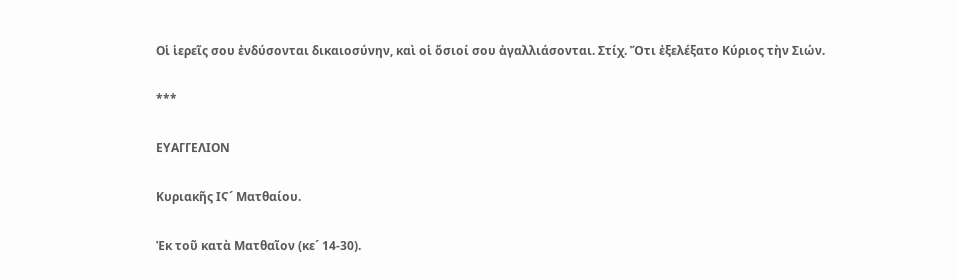Οἱ ἱερεῖς σου ἐνδύσονται δικαιοσύνην, καὶ οἱ ὅσιοί σου ἀγαλλιάσονται. Στίχ. Ὅτι ἐξελέξατο Κύριος τὴν Σιών.

***

ΕΥΑΓΓΕΛΙΟΝ

Κυριακῆς ΙϚ´ Ματθαίου.

Ἐκ τοῦ κατὰ Ματθαῖον (κε´ 14‐30).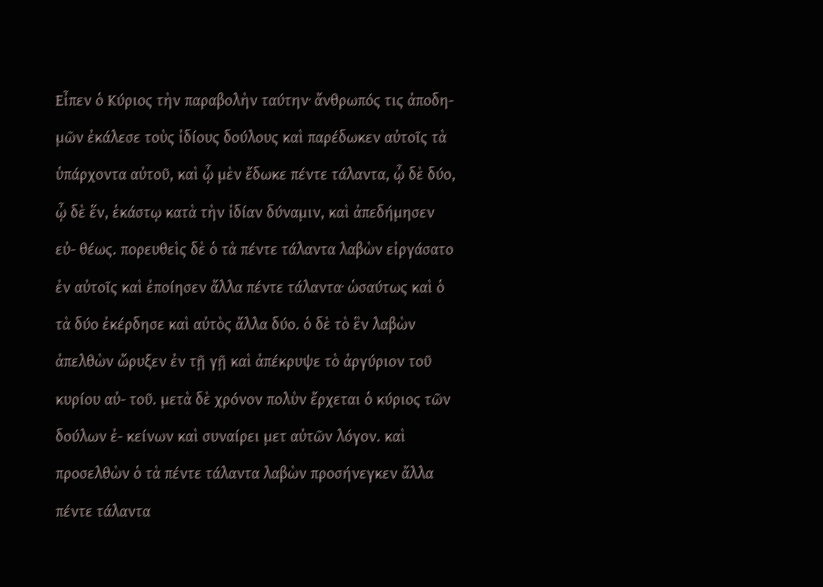Εἶπεν ὁ Κύριος τὴν παραβολὴν ταύτην· ἄνθρωπός τις ἀποδη‐ μῶν ἐκάλεσε τοὺς ἰδίους δούλους καὶ παρέδωκεν αὐτοῖς τὰ ὑπάρχοντα αὐτοῦ, καὶ ᾧ μὲν ἔδωκε πέντε τάλαντα, ᾧ δὲ δύο, ᾧ δὲ ἕν, ἑκάστῳ κατὰ τὴν ἰδίαν δύναμιν, καὶ ἀπεδήμησεν εὐ‐ θέως. πορευθεὶς δὲ ὁ τὰ πέντε τάλαντα λαβὼν εἰργάσατο ἐν αὐτοῖς καὶ ἐποίησεν ἄλλα πέντε τάλαντα· ὡσαύτως καὶ ὁ τὰ δύο ἐκέρδησε καὶ αὐτὸς ἄλλα δύο. ὁ δὲ τὸ ἓν λαβὼν ἀπελθὼν ὤρυξεν ἐν τῇ γῇ καὶ ἀπέκρυψε τὸ ἀργύριον τοῦ κυρίου αὐ‐ τοῦ. μετὰ δὲ χρόνον πολὺν ἔρχεται ὁ κύριος τῶν δούλων ἐ‐ κείνων καὶ συναίρει μετ αὐτῶν λόγον. καὶ προσελθὼν ὁ τὰ πέντε τάλαντα λαβὼν προσήνεγκεν ἄλλα πέντε τάλαντα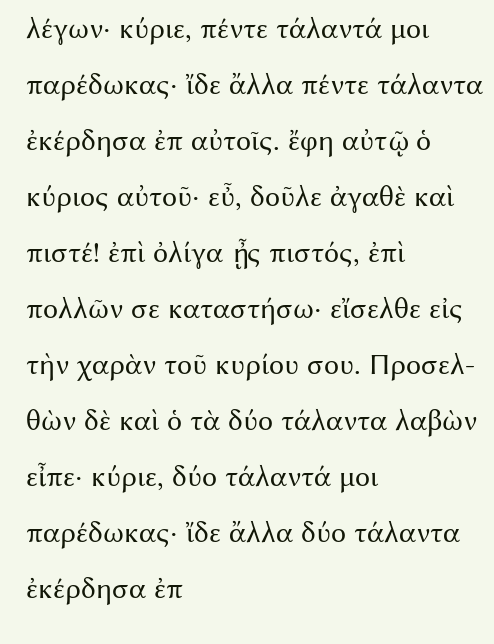λέγων· κύριε, πέντε τάλαντά μοι παρέδωκας· ἴδε ἄλλα πέντε τάλαντα ἐκέρδησα ἐπ αὐτοῖς. ἔφη αὐτῷ ὁ κύριος αὐτοῦ· εὖ, δοῦλε ἀγαθὲ καὶ πιστέ! ἐπὶ ὀλίγα ᾖς πιστός, ἐπὶ πολλῶν σε καταστήσω· εἴσελθε εἰς τὴν χαρὰν τοῦ κυρίου σου. Προσελ‐ θὼν δὲ καὶ ὁ τὰ δύο τάλαντα λαβὼν εἶπε· κύριε, δύο τάλαντά μοι παρέδωκας· ἴδε ἄλλα δύο τάλαντα ἐκέρδησα ἐπ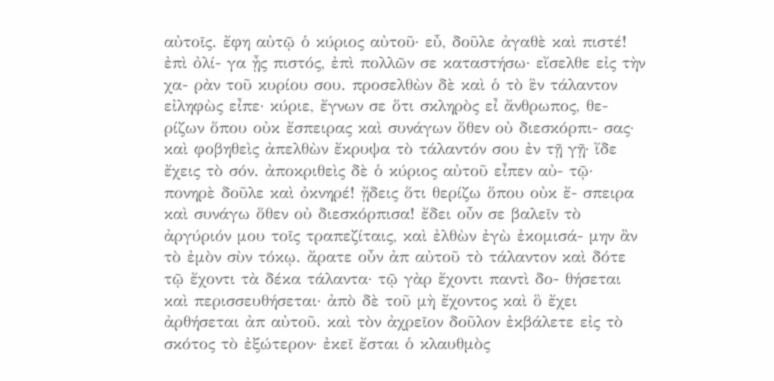αὐτοῖς. ἔφη αὐτῷ ὁ κύριος αὐτοῦ· εὖ, δοῦλε ἀγαθὲ καὶ πιστέ! ἐπὶ ὀλί‐ γα ᾖς πιστός, ἐπὶ πολλῶν σε καταστήσω· εἴσελθε εἰς τὴν χα‐ ρὰν τοῦ κυρίου σου. προσελθὼν δὲ καὶ ὁ τὸ ἓν τάλαντον εἰληφὼς εἶπε· κύριε, ἔγνων σε ὅτι σκληρὸς εἶ ἄνθρωπος, θε‐ ρίζων ὅπου οὐκ ἔσπειρας καὶ συνάγων ὅθεν οὐ διεσκόρπι‐ σας· καὶ φοβηθεὶς ἀπελθὼν ἔκρυψα τὸ τάλαντόν σου ἐν τῇ γῇ· ἴδε ἔχεις τὸ σόν. ἀποκριθεὶς δὲ ὁ κύριος αὐτοῦ εἶπεν αὐ‐ τῷ· πονηρὲ δοῦλε καὶ ὀκνηρέ! ᾔδεις ὅτι θερίζω ὅπου οὐκ ἔ‐ σπειρα καὶ συνάγω ὅθεν οὐ διεσκόρπισα! ἔδει οὖν σε βαλεῖν τὸ ἀργύριόν μου τοῖς τραπεζίταις, καὶ ἐλθὼν ἐγὼ ἐκομισά‐ μην ἂν τὸ ἐμὸν σὺν τόκῳ. ἄρατε οὖν ἀπ αὐτοῦ τὸ τάλαντον καὶ δότε τῷ ἔχοντι τὰ δέκα τάλαντα· τῷ γὰρ ἔχοντι παντὶ δο‐ θήσεται καὶ περισσευθήσεται· ἀπὸ δὲ τοῦ μὴ ἔχοντος καὶ ὃ ἔχει ἀρθήσεται ἀπ αὐτοῦ. καὶ τὸν ἀχρεῖον δοῦλον ἐκβάλετε εἰς τὸ σκότος τὸ ἐξώτερον· ἐκεῖ ἔσται ὁ κλαυθμὸς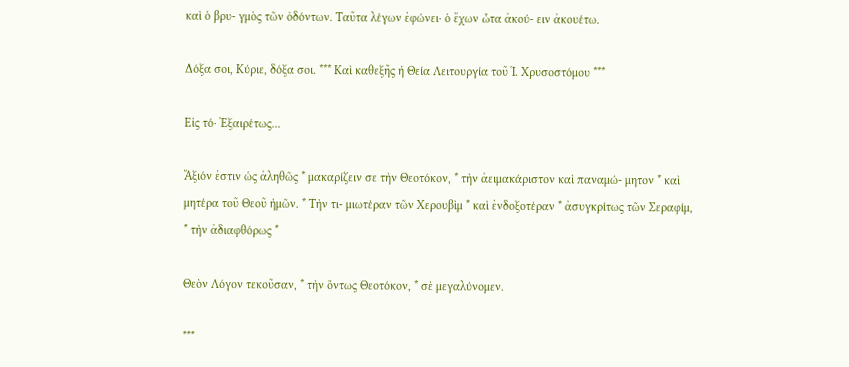καὶ ὁ βρυ‐ γμὸς τῶν ὀδόντων. Ταῦτα λέγων ἐφώνει· ὁ ἔχων ὦτα ἀκού‐ ειν ἀκουέτω.

Δόξα σοι, Κύριε, δόξα σοι. *** Καὶ καθεξῆς ἡ Θεία Λειτουργία τοῦ Ἱ. Χρυσοστόμου ***

Εἰς τό· Ἐξαιρέτως...

Ἄξιόν ἐστιν ὡς ἀληθῶς * μακαρίζειν σε τὴν Θεοτόκον, * τὴν ἀειμακάριστον καὶ παναμώ‐ μητον * καὶ μητέρα τοῦ Θεοῦ ἡμῶν. * Τὴν τι‐ μιωτέραν τῶν Χερουβὶμ * καὶ ἐνδοξοτέραν * ἀσυγκρίτως τῶν Σεραφίμ, * τὴν ἀδιαφθόρως *

Θεὸν Λόγον τεκοῦσαν, * τὴν ὄντως Θεοτόκον, * σὲ μεγαλύνομεν.

***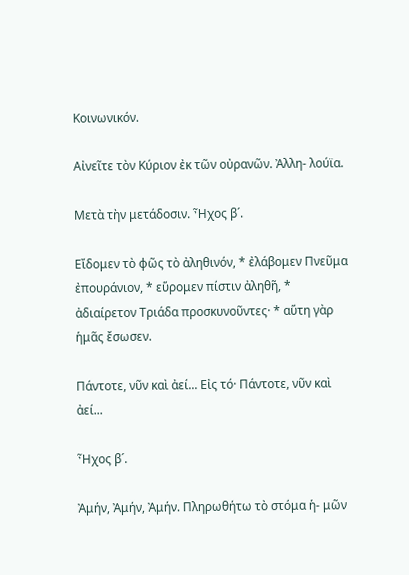Κοινωνικόν.

Αἰνεῖτε τὸν Κύριον ἐκ τῶν οὐρανῶν. Ἀλλη‐ λούϊα.

Μετὰ τὴν μετάδοσιν. Ἦχος β´.

Εἴδομεν τὸ φῶς τὸ ἀληθινόν, * ἐλάβομεν Πνεῦμα ἐπουράνιον, * εὕρομεν πίστιν ἀληθῆ, * ἀδιαίρετον Τριάδα προσκυνοῦντες· * αὕτη γὰρ ἡμᾶς ἔσωσεν.

Πάντοτε, νῦν καὶ ἀεί... Εἰς τό· Πάντοτε, νῦν καὶ ἀεί...

Ἦχος β´.

Ἀμήν, Ἀμήν, Ἀμήν. Πληρωθήτω τὸ στόμα ἡ‐ μῶν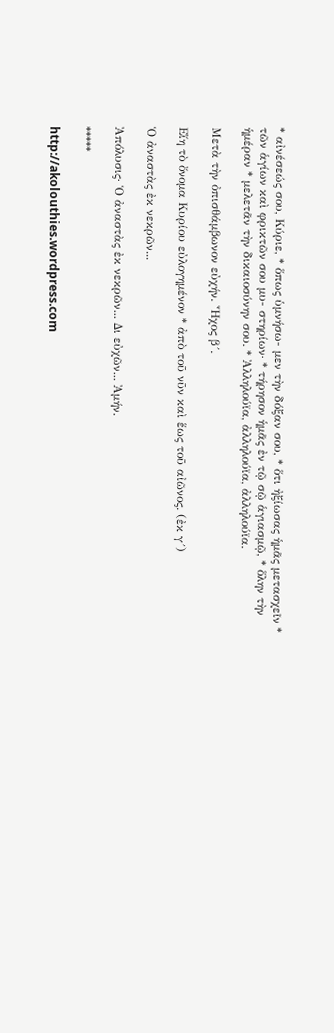* αἰνέσεώς σου, Κύριε, * ὅπως ὑμνήσω‐ μεν τὴν δόξαν σου, * ὅτι ἠξίωσας ἡμᾶς μετασχεῖν * τῶν ἁγίων καὶ φρικτῶν σου μυ‐ στηρίων· * τήρησον ἡμᾶς ἐν τῷ σῷ ἁγιασμῷ, * ὅλην τὴν ἡμέραν * μελετᾶν τὴν δικαιοσύνην σου. * Ἀλληλούϊα, ἀλληλούϊα, ἀλληλούϊα.

Μετὰ τὴν ὀπισθάμβωνον εὐχήν. Ἦχος β´.

Εἴη τὸ ὄνομα Κυρίου εὐλογημένον * ἀπὸ τοῦ νῦν καὶ ἕως τοῦ αἰῶνος. (ἐκ γ´)

Ὁ ἀναστὰς ἐκ νεκρῶν...

Ἀπόλυσις· Ὁ ἀναστὰς ἐκ νεκρῶν... Δι εὐχῶν... Ἀμήν.

*****

http://akolouthies.wordpress.com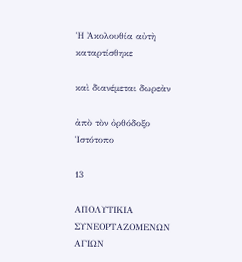Ἡ Ἀκολουθία αὐτὴ καταρτίσθηκε

καὶ διανέμεται δωρεὰν

ἀπὸ τὸν ὀρθόδοξο Ἱστότοπο

13

ΑΠΟΛΥΤΙΚΙΑ ΣΥΝΕΟΡΤΑΖΟΜΕΝΩΝ ΑΓΙΩΝ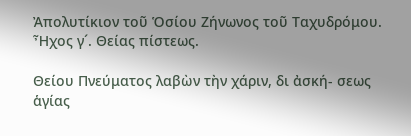Ἀπολυτίκιον τοῦ Ὁσίου Ζήνωνος τοῦ Ταχυδρόμου. Ἦχος γ´. Θείας πίστεως.

Θείου Πνεύματος λαβὼν τὴν χάριν, δι ἀσκή‐ σεως ἁγίας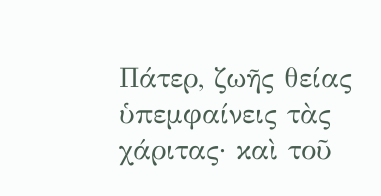Πάτερ, ζωῆς θείας ὑπεμφαίνεις τὰς χάριτας· καὶ τοῦ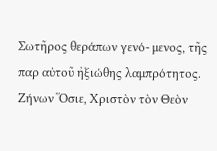Σωτῆρος θεράπων γενό‐ μενος, τῆς παρ αὐτοῦ ἠξιώθης λαμπρότητος. Ζήνων Ὅσιε, Χριστὸν τὸν Θεὸν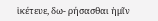ἱκέτευε, δω‐ ρήσασθαι ἡμῖν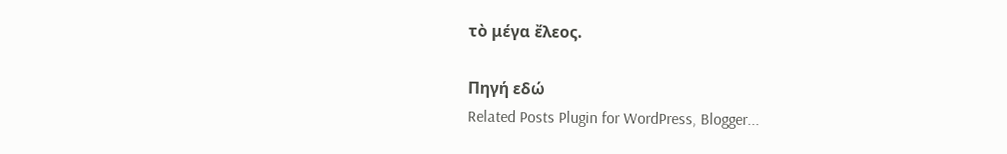τὸ μέγα ἔλεος.

Πηγή εδώ
Related Posts Plugin for WordPress, Blogger...